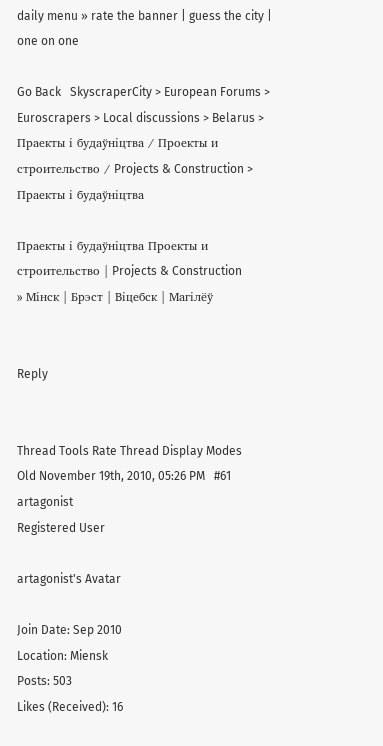daily menu » rate the banner | guess the city | one on one

Go Back   SkyscraperCity > European Forums > Euroscrapers > Local discussions > Belarus > Праекты і будаўніцтва / Проекты и строительство / Projects & Construction > Праекты і будаўніцтва

Праекты і будаўніцтва Проекты и строительство | Projects & Construction
» Мiнск | Брэст | Віцебск | Магілёў


Reply


Thread Tools Rate Thread Display Modes
Old November 19th, 2010, 05:26 PM   #61
artagonist
Registered User

artagonist's Avatar

Join Date: Sep 2010
Location: Miensk
Posts: 503
Likes (Received): 16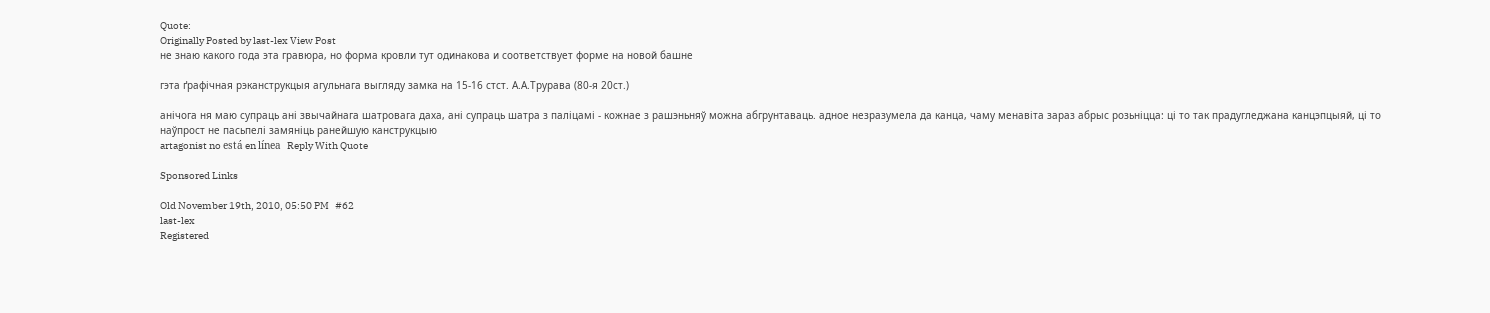Quote:
Originally Posted by last-lex View Post
не знаю какого года эта гравюра, но форма кровли тут одинакова и соответствует форме на новой башне

гэта ґрафічная рэканструкцыя агульнага выгляду замка на 15-16 стст. А.А.Трурава (80-я 20ст.)

анічога ня маю супраць ані звычайнага шатровага даха, ані супраць шатра з паліцамі - кожнае з рашэньняў можна абгрунтаваць. адное незразумела да канца, чаму менавіта зараз абрыс розьніцца: ці то так прадугледжана канцэпцыяй, ці то наўпрост не пасьпелі замяніць ранейшую канструкцыю
artagonist no está en línea   Reply With Quote

Sponsored Links

Old November 19th, 2010, 05:50 PM   #62
last-lex
Registered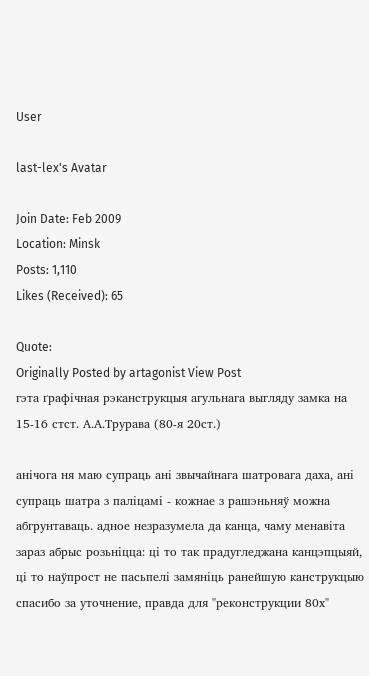User

last-lex's Avatar

Join Date: Feb 2009
Location: Minsk
Posts: 1,110
Likes (Received): 65

Quote:
Originally Posted by artagonist View Post
гэта ґрафічная рэканструкцыя агульнага выгляду замка на 15-16 стст. А.А.Трурава (80-я 20ст.)

анічога ня маю супраць ані звычайнага шатровага даха, ані супраць шатра з паліцамі - кожнае з рашэньняў можна абгрунтаваць. адное незразумела да канца, чаму менавіта зараз абрыс розьніцца: ці то так прадугледжана канцэпцыяй, ці то наўпрост не пасьпелі замяніць ранейшую канструкцыю
спасибо за уточнение, правда для "реконструкции 80х"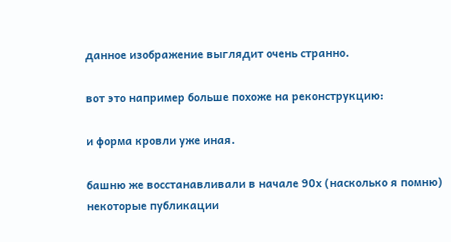данное изображение выглядит очень странно.

вот это например больше похоже на реконструкцию:

и форма кровли уже иная.

башню же восстанавливали в начале 90х (насколько я помню)
некоторые публикации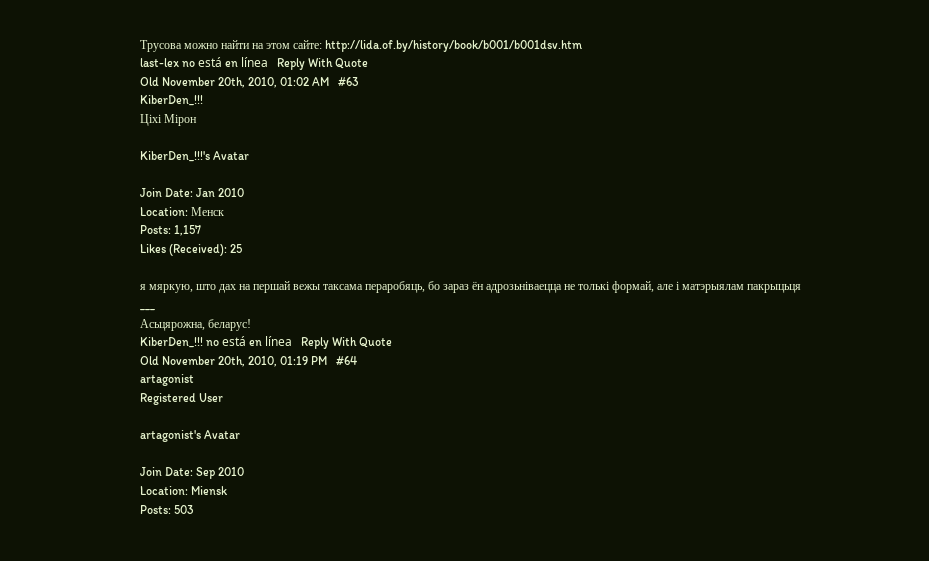Трусова можно найти на этом сайте: http://lida.of.by/history/book/b001/b001dsv.htm
last-lex no está en línea   Reply With Quote
Old November 20th, 2010, 01:02 AM   #63
KiberDen_!!!
Ціхі Мірон

KiberDen_!!!'s Avatar

Join Date: Jan 2010
Location: Менск
Posts: 1,157
Likes (Received): 25

я мяркую, што дах на першай вежы таксама пераробяць, бо зараз ён адрозьніваецца не толькі формай, але і матэрыялам пакрыцьця
___
Асьцярожна, беларус!
KiberDen_!!! no está en línea   Reply With Quote
Old November 20th, 2010, 01:19 PM   #64
artagonist
Registered User

artagonist's Avatar

Join Date: Sep 2010
Location: Miensk
Posts: 503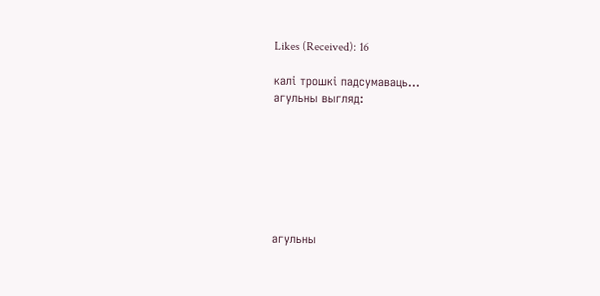Likes (Received): 16

калі трошкі падсумаваць...
агульны выгляд:







агульны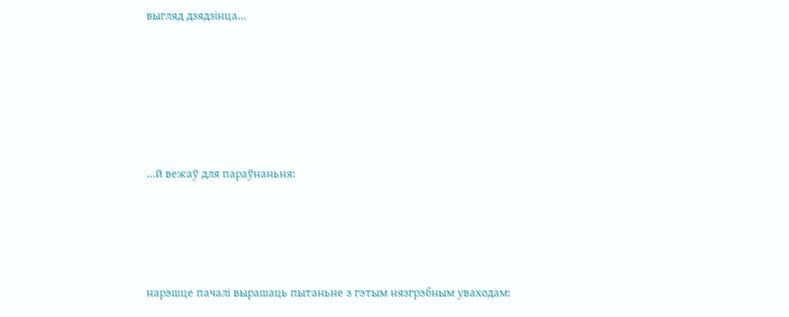выгляд дзядзінца...







...й вежаў для параўнаньня:





нарэшце пачалі вырашаць пытаньне з гэтым нязгрэбным уваходам: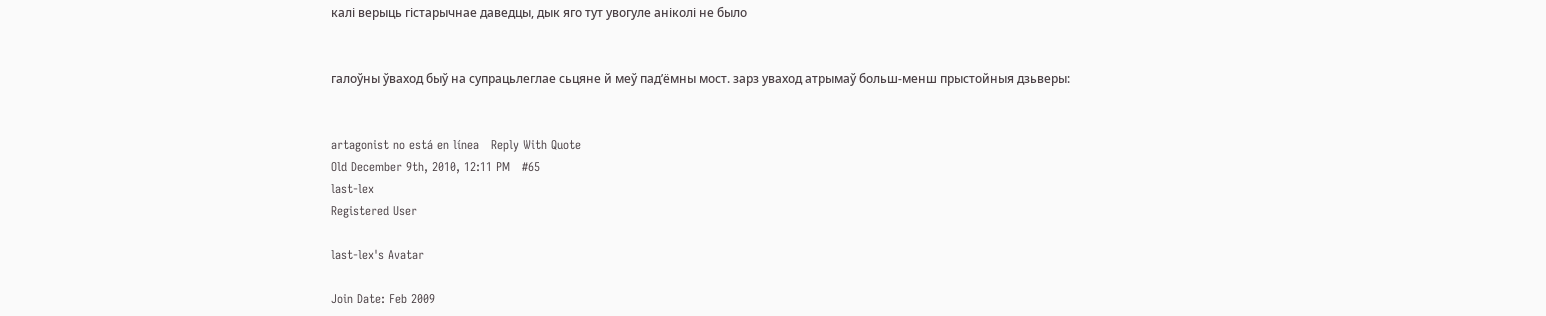калі верыць гістарычнае даведцы, дык яго тут увогуле аніколі не было


галоўны ўваход быў на супрацьлеглае сьцяне й меў пад’ёмны мост. зарз уваход атрымаў больш-менш прыстойныя дзьверы:


artagonist no está en línea   Reply With Quote
Old December 9th, 2010, 12:11 PM   #65
last-lex
Registered User

last-lex's Avatar

Join Date: Feb 2009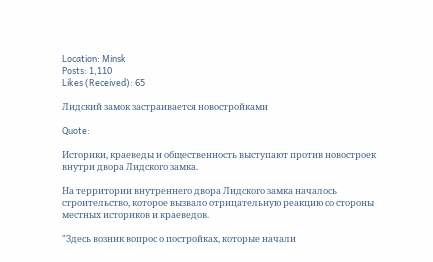Location: Minsk
Posts: 1,110
Likes (Received): 65

Лидский замок застраивается новостройками

Quote:

Историки, краеведы и общественность выступают против новостроек внутри двора Лидского замка.

На территории внутреннего двора Лидского замка началось строительство, которое вызвало отрицательную реакцию со стороны местных историков и краеведов.

"Здесь возник вопрос о постройках, которые начали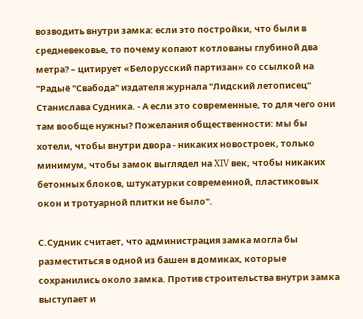возводить внутри замка: если это постройки, что были в средневековье, то почему копают котлованы глубиной два метра? – цитирует «Белорусский партизан» со ссылкой на "Радыё "Свабода" издателя журнала "Лидский летописец" Станислава Судника. - А если это современные, то для чего они там вообще нужны? Пожелания общественности: мы бы хотели, чтобы внутри двора - никаких новостроек, только минимум, чтобы замок выглядел на XIV век, чтобы никаких бетонных блоков, штукатурки современной, пластиковых окон и тротуарной плитки не было".

С.Судник считает, что администрация замка могла бы разместиться в одной из башен в домиках, которые сохранились около замка. Против строительства внутри замка выступает и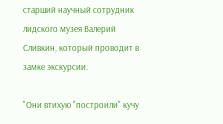старший научный сотрудник лидского музея Валерий Сливкин, который проводит в замке экскурсии.

"Они втихую "построили" кучу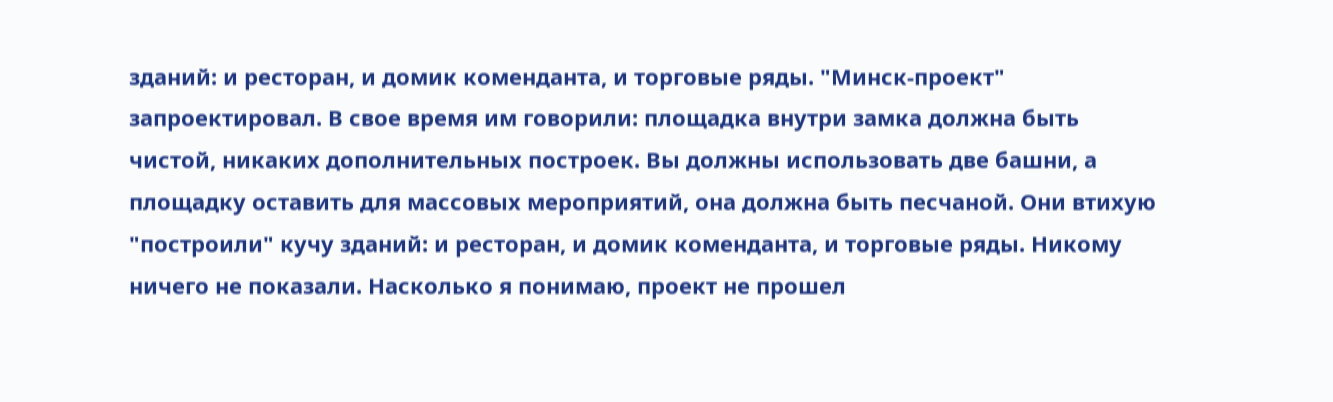зданий: и ресторан, и домик коменданта, и торговые ряды. "Минск-проект" запроектировал. В свое время им говорили: площадка внутри замка должна быть чистой, никаких дополнительных построек. Вы должны использовать две башни, а площадку оставить для массовых мероприятий, она должна быть песчаной. Они втихую "построили" кучу зданий: и ресторан, и домик коменданта, и торговые ряды. Никому ничего не показали. Насколько я понимаю, проект не прошел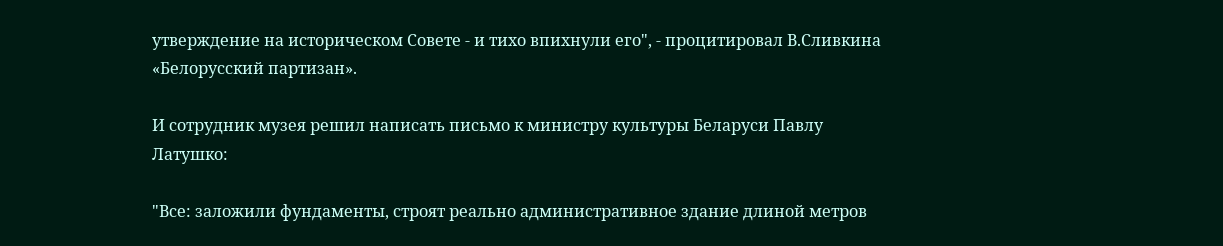утверждение на историческом Совете - и тихо впихнули его", - процитировал В.Сливкина «Белорусский партизан».

И сотрудник музея решил написать письмо к министру культуры Беларуси Павлу Латушко:

"Все: заложили фундаменты, строят реально административное здание длиной метров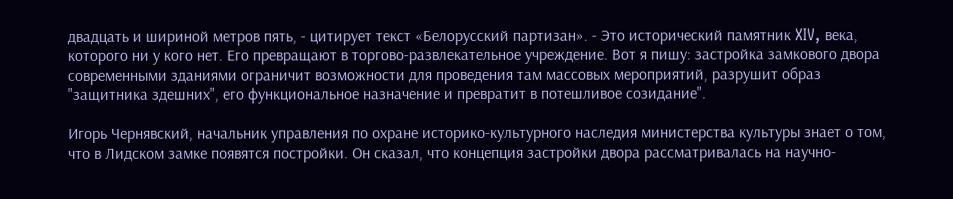двадцать и шириной метров пять, - цитирует текст «Белорусский партизан». - Это исторический памятник XIV, века, которого ни у кого нет. Его превращают в торгово-развлекательное учреждение. Вот я пишу: застройка замкового двора современными зданиями ограничит возможности для проведения там массовых мероприятий, разрушит образ "защитника здешних", его функциональное назначение и превратит в потешливое созидание".

Игорь Чернявский, начальник управления по охране историко-культурного наследия министерства культуры знает о том, что в Лидском замке появятся постройки. Он сказал, что концепция застройки двора рассматривалась на научно-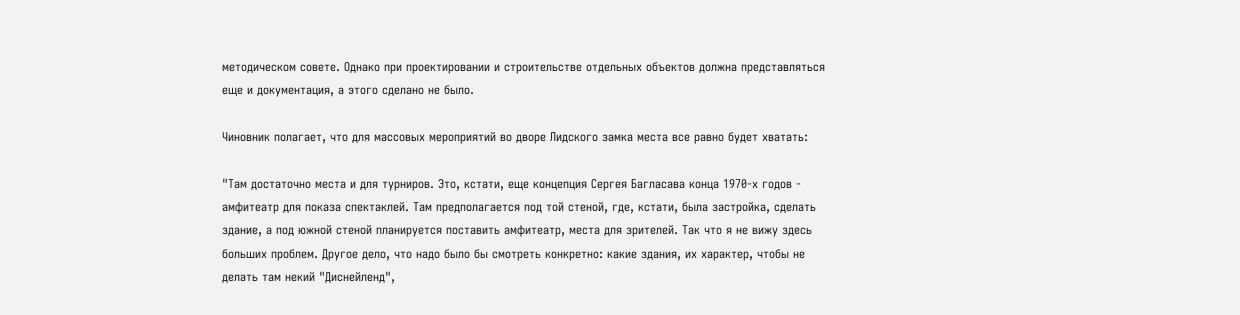методическом совете. Однако при проектировании и строительстве отдельных объектов должна представляться еще и документация, а этого сделано не было.

Чиновник полагает, что для массовых мероприятий во дворе Лидского замка места все равно будет хватать:

"Там достаточно места и для турниров. Это, кстати, еще концепция Сергея Багласава конца 1970-х годов - амфитеатр для показа спектаклей. Там предполагается под той стеной, где, кстати, была застройка, сделать здание, а под южной стеной планируется поставить амфитеатр, места для зрителей. Так что я не вижу здесь больших проблем. Другое дело, что надо было бы смотреть конкретно: какие здания, их характер, чтобы не делать там некий "Диснейленд",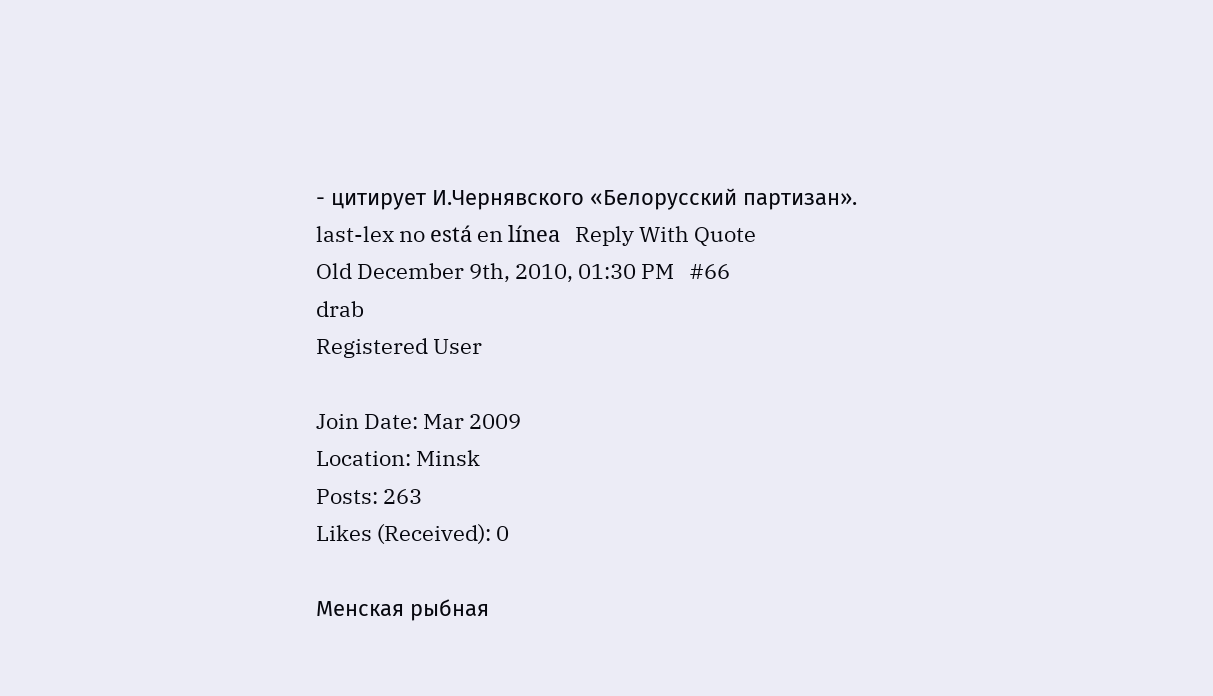- цитирует И.Чернявского «Белорусский партизан».
last-lex no está en línea   Reply With Quote
Old December 9th, 2010, 01:30 PM   #66
drab
Registered User

Join Date: Mar 2009
Location: Minsk
Posts: 263
Likes (Received): 0

Менская рыбная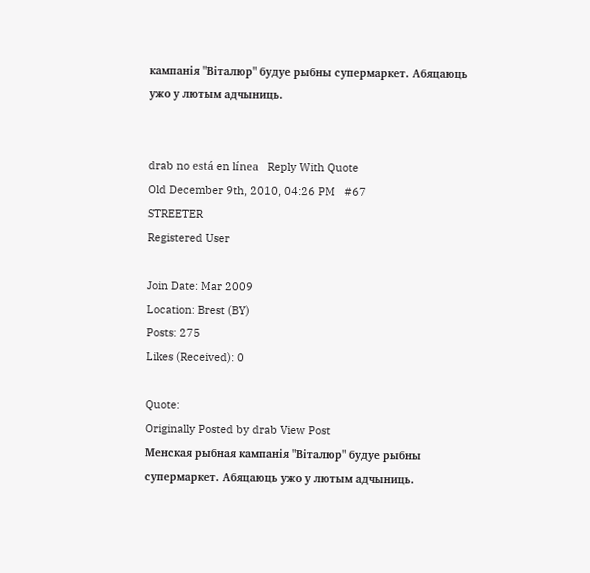кампанiя "Вiталюр" будуе рыбны супермаркет. Абяцаюць ужо у лютым адчыниць.


drab no está en línea   Reply With Quote
Old December 9th, 2010, 04:26 PM   #67
STREETER
Registered User

Join Date: Mar 2009
Location: Brest (BY)
Posts: 275
Likes (Received): 0

Quote:
Originally Posted by drab View Post
Менская рыбная кампанiя "Вiталюр" будуе рыбны супермаркет. Абяцаюць ужо у лютым адчыниць.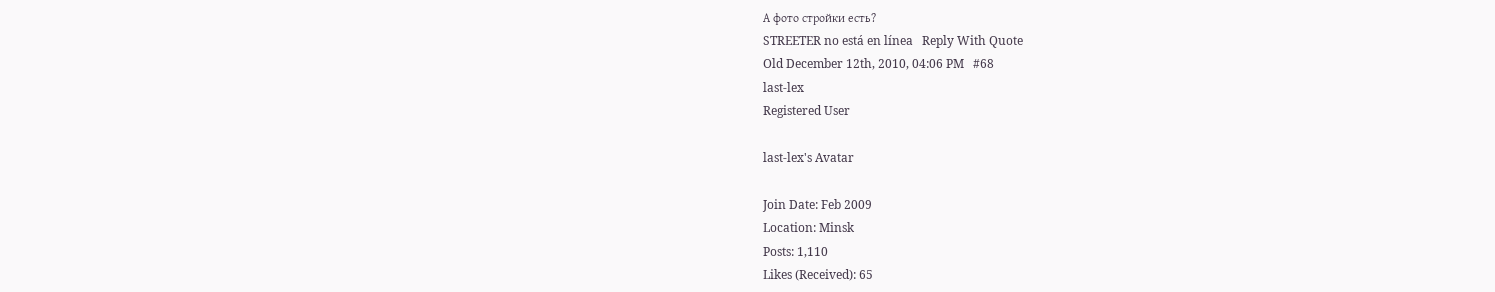А фото стройки есть?
STREETER no está en línea   Reply With Quote
Old December 12th, 2010, 04:06 PM   #68
last-lex
Registered User

last-lex's Avatar

Join Date: Feb 2009
Location: Minsk
Posts: 1,110
Likes (Received): 65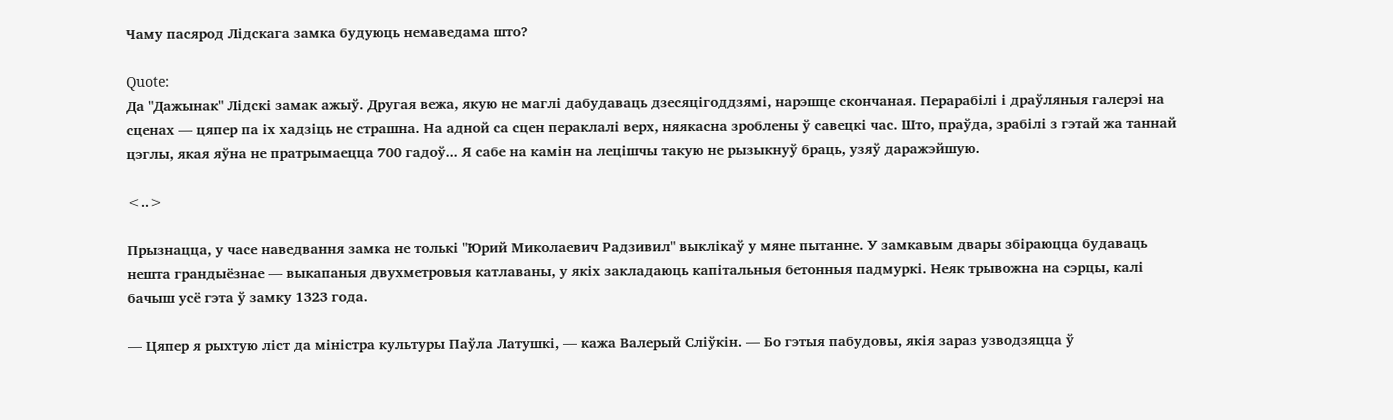Чаму пасярод Лідскага замка будуюць немаведама што?

Quote:
Да "Дажынак" Лідскі замак ажыў. Другая вежа, якую не маглі дабудаваць дзесяцігоддзямі, нарэшце скончаная. Перарабілі і драўляныя галерэі на сценах — цяпер па іх хадзіць не страшна. На адной са сцен пераклалі верх, няякасна зроблены ў савецкі час. Што, праўда, зрабілі з гэтай жа таннай цэглы, якая яўна не пратрымаецца 700 гадоў... Я сабе на камін на лецішчы такую не рызыкнуў браць, узяў даражэйшую.

<..>

Прызнацца, у часе наведвання замка не толькі "Юрий Миколаевич Радзивил" выклікаў у мяне пытанне. У замкавым двары збіраюцца будаваць нешта грандыёзнае — выкапаныя двухметровыя катлаваны, у якіх закладаюць капітальныя бетонныя падмуркі. Неяк трывожна на сэрцы, калі бачыш усё гэта ў замку 1323 года.

— Цяпер я рыхтую ліст да міністра культуры Паўла Латушкі, — кажа Валерый Сліўкін. — Бо гэтыя пабудовы, якія зараз узводзяцца ў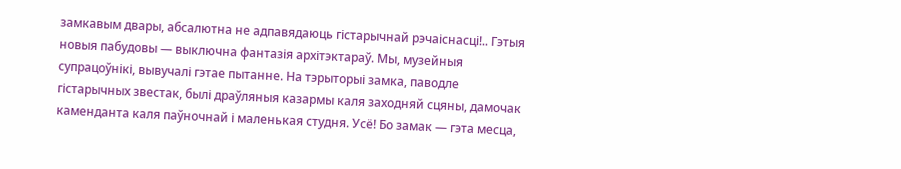замкавым двары, абсалютна не адпавядаюць гістарычнай рэчаіснасці!.. Гэтыя новыя пабудовы — выключна фантазія архітэктараў. Мы, музейныя супрацоўнікі, вывучалі гэтае пытанне. На тэрыторыі замка, паводле гістарычных звестак, былі драўляныя казармы каля заходняй сцяны, дамочак каменданта каля паўночнай і маленькая студня. Усё! Бо замак — гэта месца,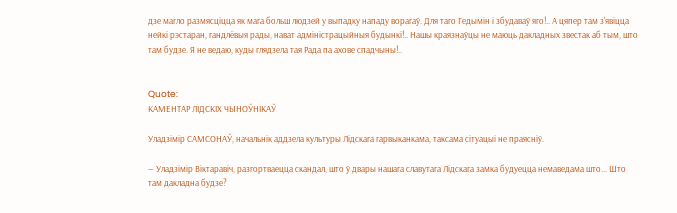дзе магло размясціцца як мага больш людзей у выпадку нападу ворагаў. Для таго Гедымін і збудаваў яго!.. А цяпер там з'явіцца нейкі рэстаран, гандлёвыя рады, нават адміністрацыйныя будынкі!.. Нашы краязнаўцы не маюць дакладных звестак аб тым, што там будзе. Я не ведаю, куды глядзела тая Рада па ахове спадчыны!..


Quote:
КАМЕНТАР ЛІДСКІХ ЧЫНОЎНІКАЎ

Уладзімір САМСОНАЎ, начальнік аддзела культуры Лідскага гарвыканкама, таксама сітуацыі не праясніў.

— Уладзімір Віктаравіч, разгортваецца скандал, што ў двары нашага славутага Лідскага замка будуецца немаведама што... Што там дакладна будзе?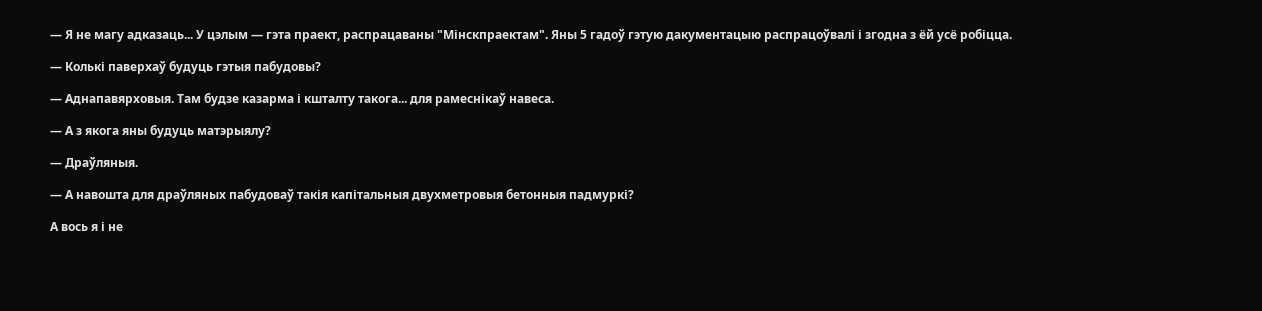— Я не магу адказаць... У цэлым — гэта праект, распрацаваны "Мінскпраектам". Яны 5 гадоў гэтую дакументацыю распрацоўвалі і згодна з ёй усё робіцца.

— Колькі паверхаў будуць гэтыя пабудовы?

— Аднапавярховыя. Там будзе казарма і кшталту такога... для рамеснікаў навеса.

— А з якога яны будуць матэрыялу?

— Драўляныя.

— А навошта для драўляных пабудоваў такія капітальныя двухметровыя бетонныя падмуркі?

А вось я і не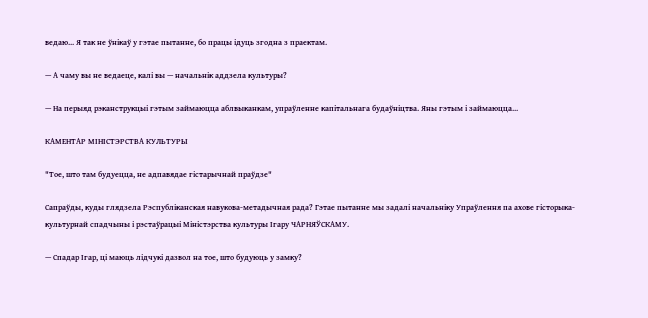ведаю... Я так не ўнікаў у гэтае пытанне, бо працы ідуць згодна з праектам.

— А чаму вы не ведаеце, калі вы — начальнік аддзела культуры?

— На перыяд рэканструкцыі гэтым займаюцца аблвыканкам, упраўленне капітальнага будаўніцтва. Яны гэтым і займаюцца...

КАМЕНТАР МІНІСТЭРСТВА КУЛЬТУРЫ

"Тое, што там будуецца, не адпавядае гістарычнай праўдзе"

Сапраўды, куды глядзела Рэспубліканская навукова-метадычная рада? Гэтае пытанне мы задалі начальніку Упраўлення па ахове гісторыка-культурнай спадчыны і рэстаўрацыі Міністэрства культуры Ігару ЧАРНЯЎСКАМУ.

— Спадар Ігар, ці маюць лідчукі дазвол на тое, што будуюць у замку?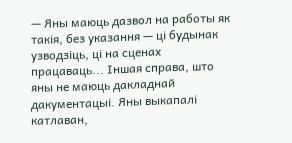— Яны маюць дазвол на работы як такія, без указання — ці будынак узводзіць, ці на сценах працаваць... Іншая справа, што яны не маюць дакладнай дакументацыі. Яны выкапалі катлаван,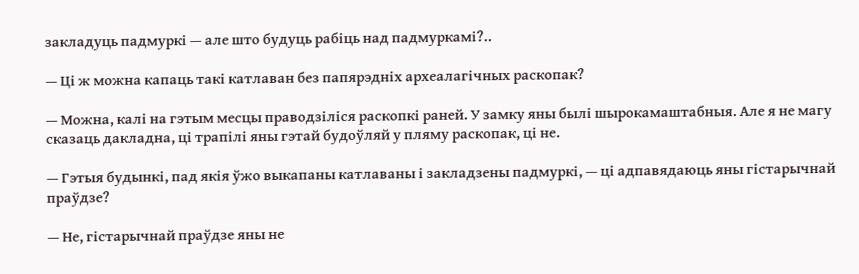закладуць падмуркі — але што будуць рабіць над падмуркамі?..

— Ці ж можна капаць такі катлаван без папярэдніх археалагічных раскопак?

— Можна, калі на гэтым месцы праводзіліся раскопкі раней. У замку яны былі шырокамаштабныя. Але я не магу сказаць дакладна, ці трапілі яны гэтай будоўляй у пляму раскопак, ці не.

— Гэтыя будынкі, пад якія ўжо выкапаны катлаваны і закладзены падмуркі, — ці адпавядаюць яны гістарычнай праўдзе?

— Не, гістарычнай праўдзе яны не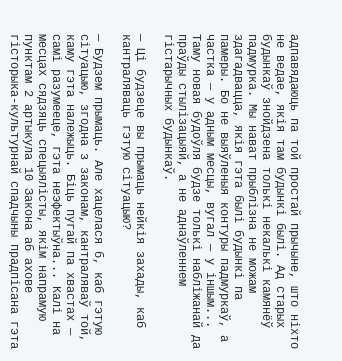адпавядаюць па той простай прычыне, што ніхто не ведае, якія там будынкі былі. Ад старых будынкаў знойдзена толькі некалькі камянёў падмурка. Мы нават прыблізна не можам здагадвацца, якія гэта былі будынкі па памеры. Бо не выяўленыя контуры падмуркаў, а частка — у адным месцы, вугал — у іншым... Таму новая будоўля будзе толькі набліжанай да праўды стылізацыяй, а не аднаўленнем гістарычных будынкаў.

— Ці будзеце вы прымаць нейкія захады, каб кантраляваць гэтую сітуацыю?

— Будзем прымаць. Але хацелася б, каб гэтую сітуацыю, згодна з законам, кантраляваў той, каму гэта належыць. Біць пугай па хвастах — самі разумееце, гэта неэфектыўна... Калі на месцах сядзяць спецыялісты, якім напрамую пунктам 2 артыкула 10 Закона аб ахове гісторыка-культурнай спадчыны прадпісана гэта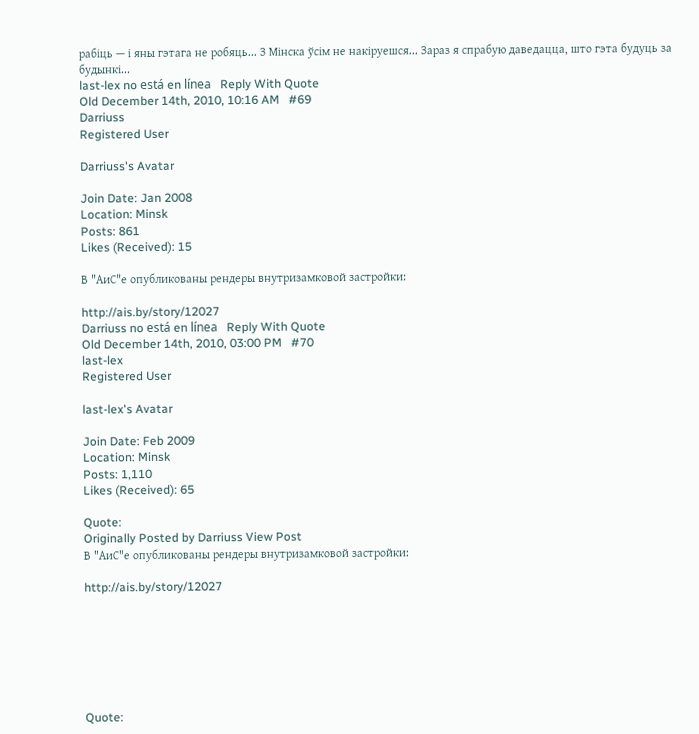рабіць — і яны гэтага не робяць... З Мінска ўсім не накіруешся... Зараз я спрабую даведацца, што гэта будуць за будынкі...
last-lex no está en línea   Reply With Quote
Old December 14th, 2010, 10:16 AM   #69
Darriuss
Registered User

Darriuss's Avatar

Join Date: Jan 2008
Location: Minsk
Posts: 861
Likes (Received): 15

В "АиС"е опубликованы рендеры внутризамковой застройки:

http://ais.by/story/12027
Darriuss no está en línea   Reply With Quote
Old December 14th, 2010, 03:00 PM   #70
last-lex
Registered User

last-lex's Avatar

Join Date: Feb 2009
Location: Minsk
Posts: 1,110
Likes (Received): 65

Quote:
Originally Posted by Darriuss View Post
В "АиС"е опубликованы рендеры внутризамковой застройки:

http://ais.by/story/12027







Quote: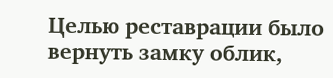Целью реставрации было вернуть замку облик,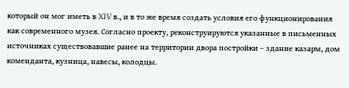который он мог иметь в XIV в., и в то же время создать условия его функционирования как современного музея. Согласно проекту, реконструируются указанные в письменных источниках существовавшие ранее на территории двора постройки – здание казарм, дом коменданта, кузница, навесы, колодцы.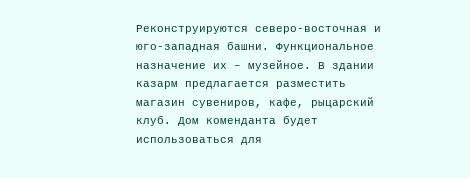Реконструируются северо-восточная и юго-западная башни. Функциональное назначение их – музейное. В здании казарм предлагается разместить магазин сувениров, кафе, рыцарский клуб. Дом коменданта будет использоваться для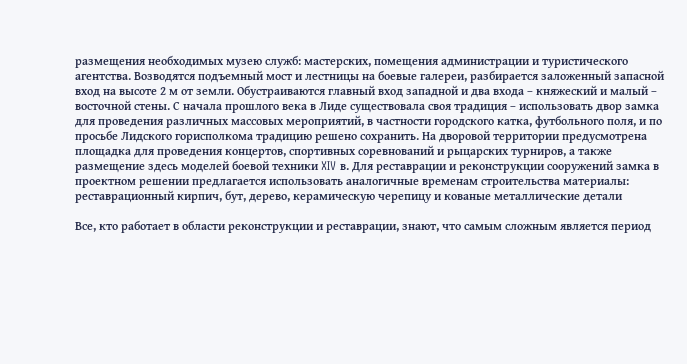размещения необходимых музею служб: мастерских, помещения администрации и туристического агентства. Возводятся подъемный мост и лестницы на боевые галереи, разбирается заложенный запасной вход на высоте 2 м от земли. Обустраиваются главный вход западной и два входа – княжеский и малый – восточной стены. С начала прошлого века в Лиде существовала своя традиция – использовать двор замка для проведения различных массовых мероприятий, в частности городского катка, футбольного поля, и по просьбе Лидского горисполкома традицию решено сохранить. На дворовой территории предусмотрена площадка для проведения концертов, спортивных соревнований и рыцарских турниров, а также размещение здесь моделей боевой техники XIV в. Для реставрации и реконструкции сооружений замка в проектном решении предлагается использовать аналогичные временам строительства материалы: реставрационный кирпич, бут, дерево, керамическую черепицу и кованые металлические детали

Все, кто работает в области реконструкции и реставрации, знают, что самым сложным является период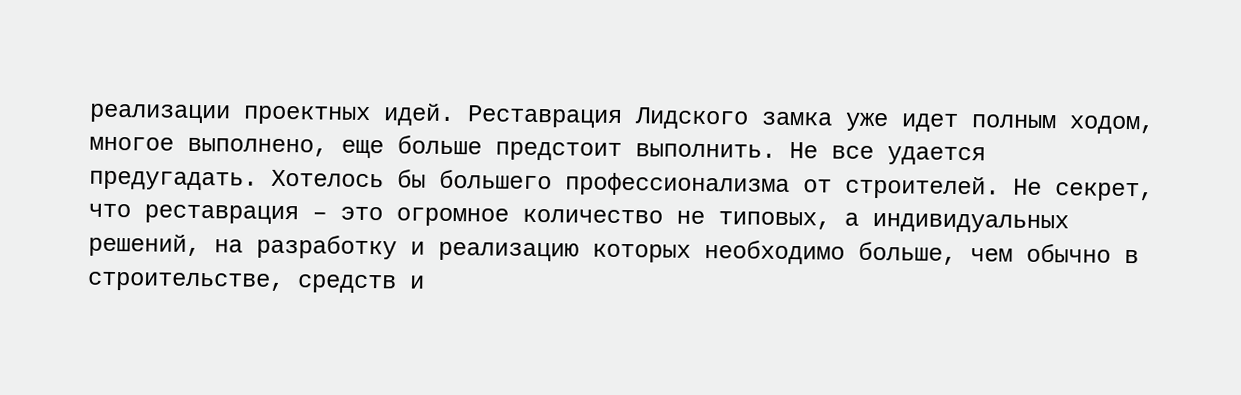реализации проектных идей. Реставрация Лидского замка уже идет полным ходом, многое выполнено, еще больше предстоит выполнить. Не все удается предугадать. Хотелось бы большего профессионализма от строителей. Не секрет, что реставрация – это огромное количество не типовых, а индивидуальных решений, на разработку и реализацию которых необходимо больше, чем обычно в строительстве, средств и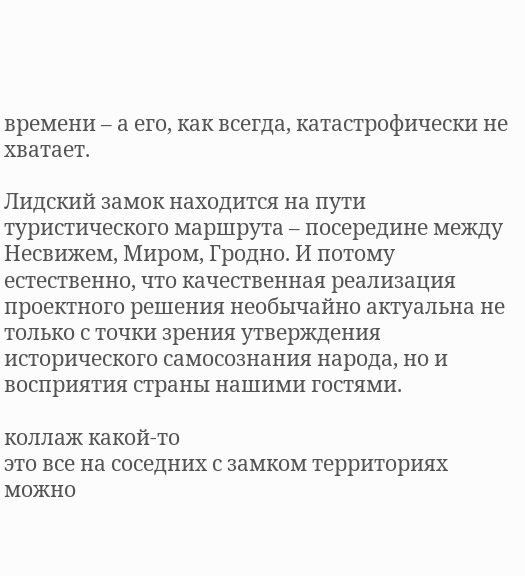времени – а его, как всегда, катастрофически не хватает.

Лидский замок находится на пути туристического маршрута – посередине между Несвижем, Миром, Гродно. И потому естественно, что качественная реализация проектного решения необычайно актуальна не только с точки зрения утверждения исторического самосознания народа, но и восприятия страны нашими гостями.

коллаж какой-то
это все на соседних с замком территориях можно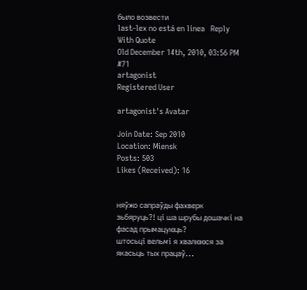было возвести
last-lex no está en línea   Reply With Quote
Old December 14th, 2010, 03:56 PM   #71
artagonist
Registered User

artagonist's Avatar

Join Date: Sep 2010
Location: Miensk
Posts: 503
Likes (Received): 16


няўжо сапраўды фахверк зьбяруць?! ці ша шрубы дошачкі на фасад прымацуюць?
штосьці вельмі я хвалююся за якасьць тых працаў...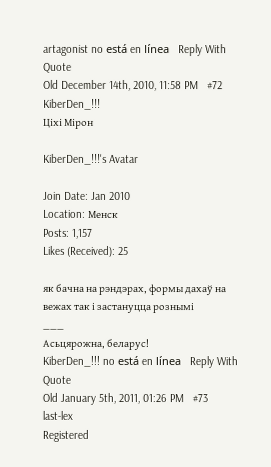artagonist no está en línea   Reply With Quote
Old December 14th, 2010, 11:58 PM   #72
KiberDen_!!!
Ціхі Мірон

KiberDen_!!!'s Avatar

Join Date: Jan 2010
Location: Менск
Posts: 1,157
Likes (Received): 25

як бачна на рэндэрах, формы дахаў на вежах так і застануцца рознымі
___
Асьцярожна, беларус!
KiberDen_!!! no está en línea   Reply With Quote
Old January 5th, 2011, 01:26 PM   #73
last-lex
Registered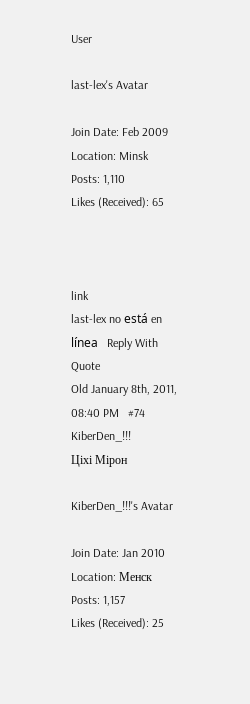User

last-lex's Avatar

Join Date: Feb 2009
Location: Minsk
Posts: 1,110
Likes (Received): 65



link
last-lex no está en línea   Reply With Quote
Old January 8th, 2011, 08:40 PM   #74
KiberDen_!!!
Ціхі Мірон

KiberDen_!!!'s Avatar

Join Date: Jan 2010
Location: Менск
Posts: 1,157
Likes (Received): 25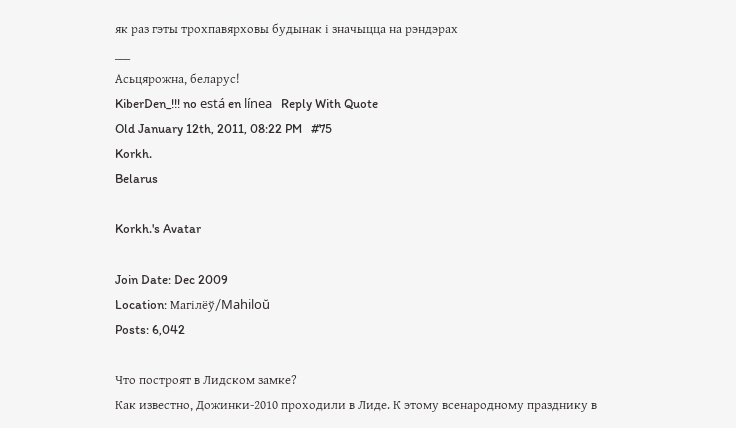як раз гэты трохпавярховы будынак і значыцца на рэндэрах
___
Асьцярожна, беларус!
KiberDen_!!! no está en línea   Reply With Quote
Old January 12th, 2011, 08:22 PM   #75
Korkh.
Belarus

Korkh.'s Avatar

Join Date: Dec 2009
Location: Магілёў/Mahiloŭ
Posts: 6,042

Что построят в Лидском замке?
Как известно, Дожинки-2010 проходили в Лиде. К этому всенародному празднику в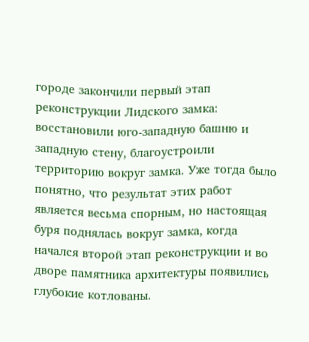городе закончили первый этап реконструкции Лидского замка: восстановили юго-западную башню и западную стену, благоустроили территорию вокруг замка. Уже тогда было понятно, что результат этих работ является весьма спорным, но настоящая буря поднялась вокруг замка, когда начался второй этап реконструкции и во дворе памятника архитектуры появились глубокие котлованы.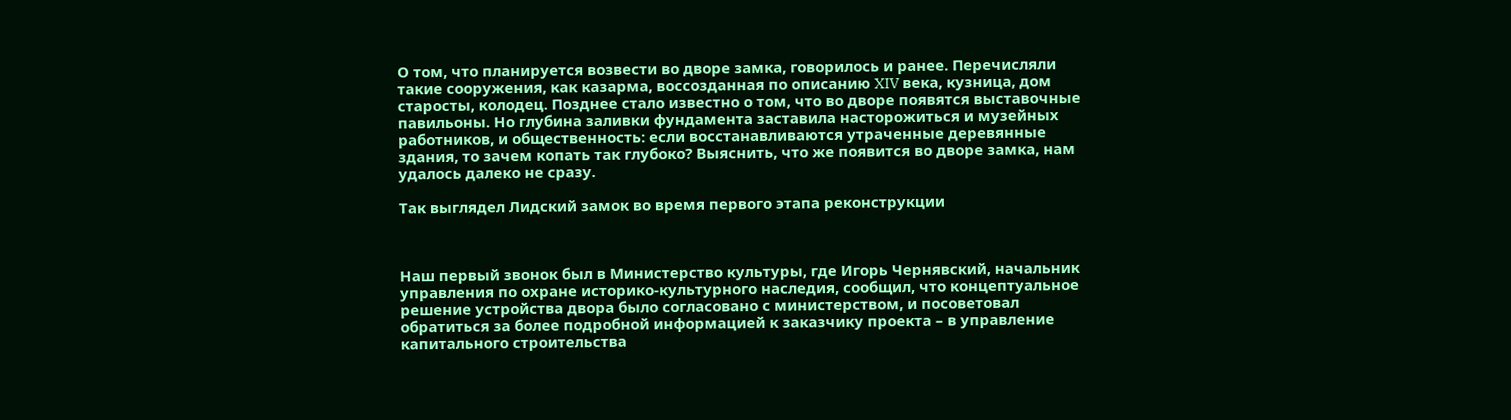О том, что планируется возвести во дворе замка, говорилось и ранее. Перечисляли такие сооружения, как казарма, воссозданная по описанию XIV века, кузница, дом старосты, колодец. Позднее стало известно о том, что во дворе появятся выставочные павильоны. Но глубина заливки фундамента заставила насторожиться и музейных работников, и общественность: если восстанавливаются утраченные деревянные здания, то зачем копать так глубоко? Выяснить, что же появится во дворе замка, нам удалось далеко не сразу.

Так выглядел Лидский замок во время первого этапа реконструкции



Наш первый звонок был в Министерство культуры, где Игорь Чернявский, начальник управления по охране историко-культурного наследия, сообщил, что концептуальное решение устройства двора было согласовано с министерством, и посоветовал обратиться за более подробной информацией к заказчику проекта – в управление капитального строительства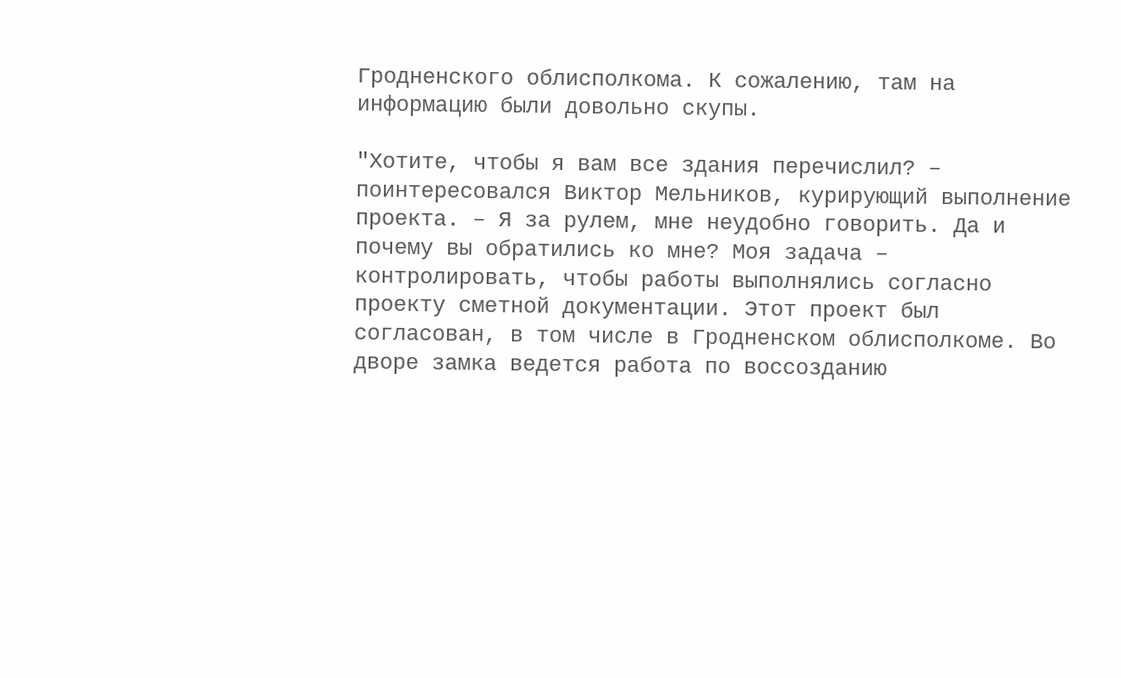Гродненского облисполкома. К сожалению, там на информацию были довольно скупы.

"Хотите, чтобы я вам все здания перечислил? – поинтересовался Виктор Мельников, курирующий выполнение проекта. – Я за рулем, мне неудобно говорить. Да и почему вы обратились ко мне? Моя задача – контролировать, чтобы работы выполнялись согласно проекту сметной документации. Этот проект был согласован, в том числе в Гродненском облисполкоме. Во дворе замка ведется работа по воссозданию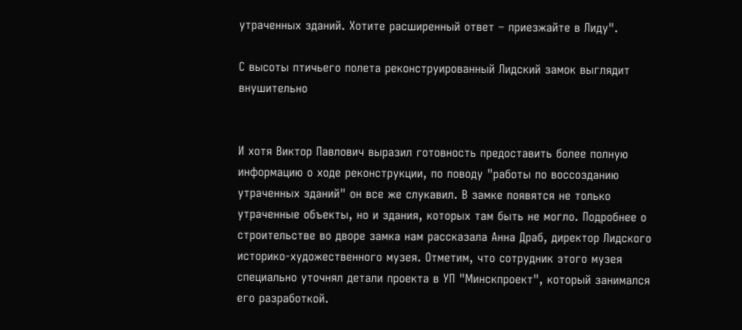утраченных зданий. Хотите расширенный ответ – приезжайте в Лиду".

С высоты птичьего полета реконструированный Лидский замок выглядит внушительно


И хотя Виктор Павлович выразил готовность предоставить более полную информацию о ходе реконструкции, по поводу "работы по воссозданию утраченных зданий" он все же слукавил. В замке появятся не только утраченные объекты, но и здания, которых там быть не могло. Подробнее о строительстве во дворе замка нам рассказала Анна Драб, директор Лидского историко-художественного музея. Отметим, что сотрудник этого музея специально уточнял детали проекта в УП "Минскпроект", который занимался его разработкой.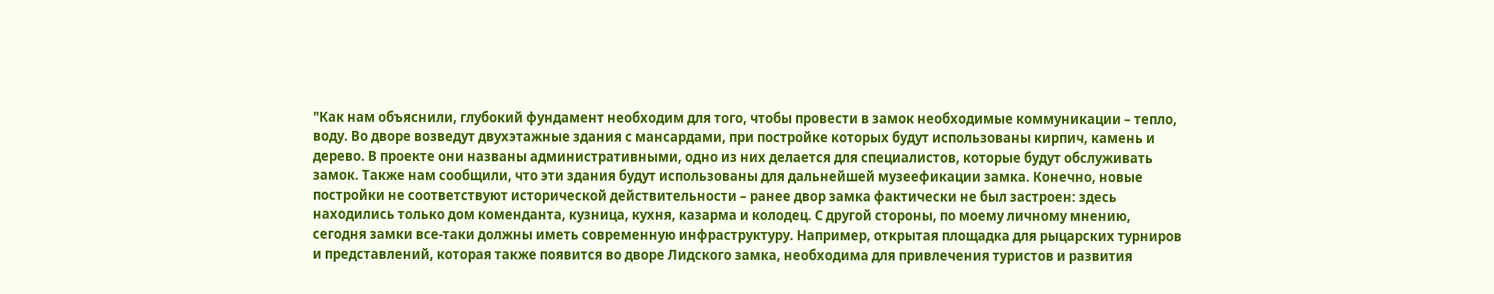"Как нам объяснили, глубокий фундамент необходим для того, чтобы провести в замок необходимые коммуникации – тепло, воду. Во дворе возведут двухэтажные здания с мансардами, при постройке которых будут использованы кирпич, камень и дерево. В проекте они названы административными, одно из них делается для специалистов, которые будут обслуживать замок. Также нам сообщили, что эти здания будут использованы для дальнейшей музеефикации замка. Конечно, новые постройки не соответствуют исторической действительности – ранее двор замка фактически не был застроен: здесь находились только дом коменданта, кузница, кухня, казарма и колодец. С другой стороны, по моему личному мнению, сегодня замки все-таки должны иметь современную инфраструктуру. Например, открытая площадка для рыцарских турниров и представлений, которая также появится во дворе Лидского замка, необходима для привлечения туристов и развития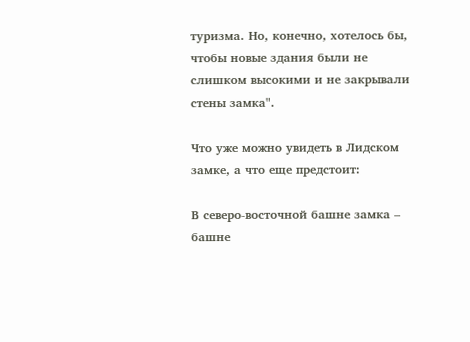туризма. Но, конечно, хотелось бы, чтобы новые здания были не слишком высокими и не закрывали стены замка".

Что уже можно увидеть в Лидском замке, а что еще предстоит:

В северо-восточной башне замка – башне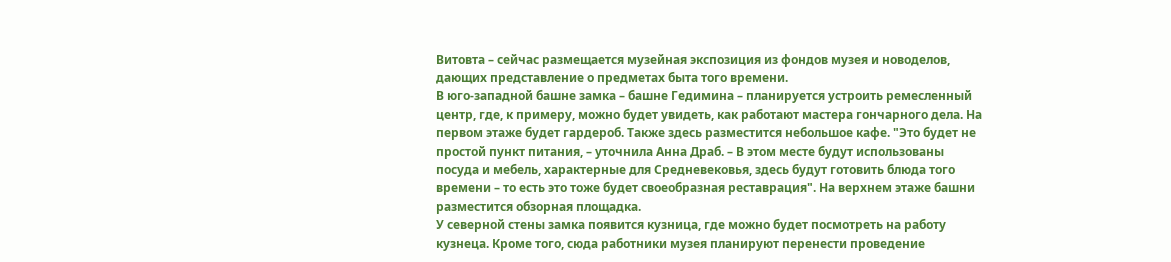Витовта – сейчас размещается музейная экспозиция из фондов музея и новоделов, дающих представление о предметах быта того времени.
В юго-западной башне замка – башне Гедимина – планируется устроить ремесленный центр, где, к примеру, можно будет увидеть, как работают мастера гончарного дела. На первом этаже будет гардероб. Также здесь разместится небольшое кафе. "Это будет не простой пункт питания, – уточнила Анна Драб. – В этом месте будут использованы посуда и мебель, характерные для Средневековья, здесь будут готовить блюда того времени – то есть это тоже будет своеобразная реставрация". На верхнем этаже башни разместится обзорная площадка.
У северной стены замка появится кузница, где можно будет посмотреть на работу кузнеца. Кроме того, сюда работники музея планируют перенести проведение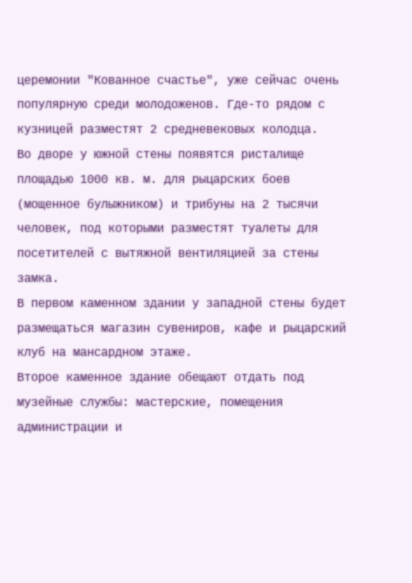церемонии "Кованное счастье", уже сейчас очень популярную среди молодоженов. Где-то рядом с кузницей разместят 2 средневековых колодца.
Во дворе у южной стены появятся ристалище площадью 1000 кв. м. для рыцарских боев (мощенное булыжником) и трибуны на 2 тысячи человек, под которыми разместят туалеты для посетителей с вытяжной вентиляцией за стены замка.
В первом каменном здании у западной стены будет размещаться магазин сувениров, кафе и рыцарский клуб на мансардном этаже.
Второе каменное здание обещают отдать под музейные службы: мастерские, помещения администрации и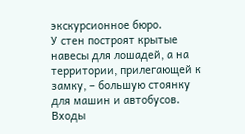экскурсионное бюро.
У стен построят крытые навесы для лошадей, а на территории, прилегающей к замку, – большую стоянку для машин и автобусов. Входы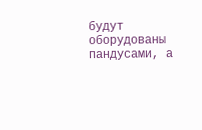будут оборудованы пандусами, а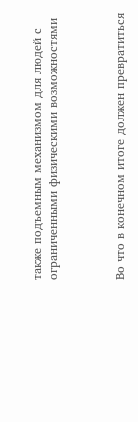также подъемным механизмом для людей с ограниченными физическими возможностями



Во что в конечном итоге должен превратиться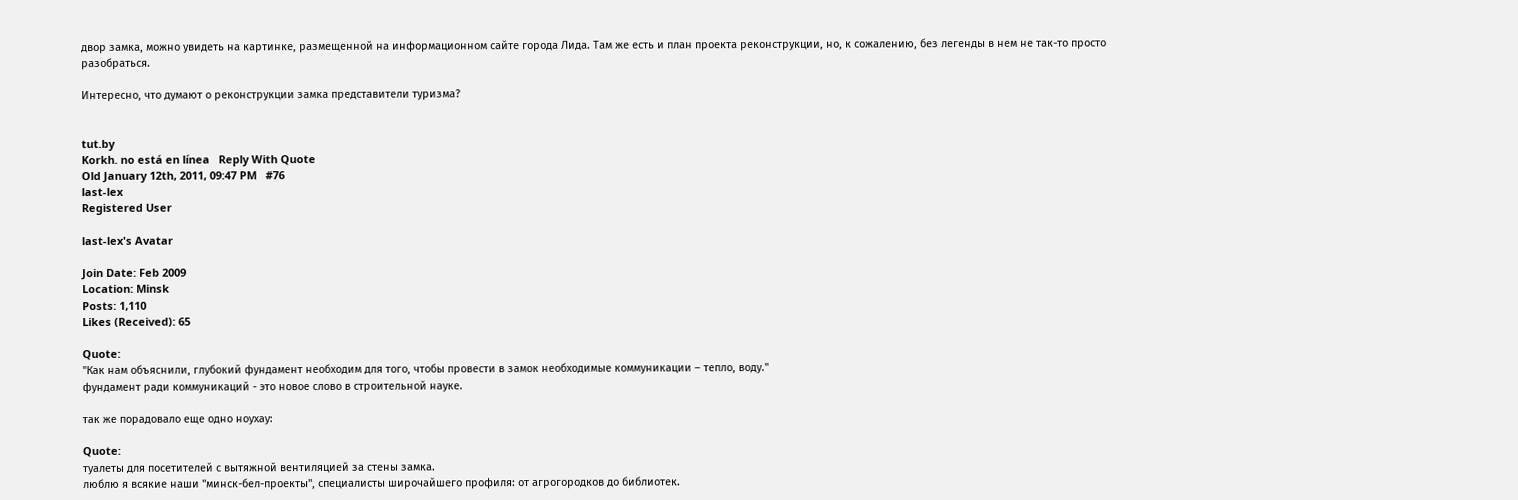двор замка, можно увидеть на картинке, размещенной на информационном сайте города Лида. Там же есть и план проекта реконструкции, но, к сожалению, без легенды в нем не так-то просто разобраться.

Интересно, что думают о реконструкции замка представители туризма?


tut.by
Korkh. no está en línea   Reply With Quote
Old January 12th, 2011, 09:47 PM   #76
last-lex
Registered User

last-lex's Avatar

Join Date: Feb 2009
Location: Minsk
Posts: 1,110
Likes (Received): 65

Quote:
"Как нам объяснили, глубокий фундамент необходим для того, чтобы провести в замок необходимые коммуникации – тепло, воду."
фундамент ради коммуникаций - это новое слово в строительной науке.

так же порадовало еще одно ноухау:

Quote:
туалеты для посетителей с вытяжной вентиляцией за стены замка.
люблю я всякие наши "минск-бел-проекты", специалисты широчайшего профиля: от агрогородков до библиотек.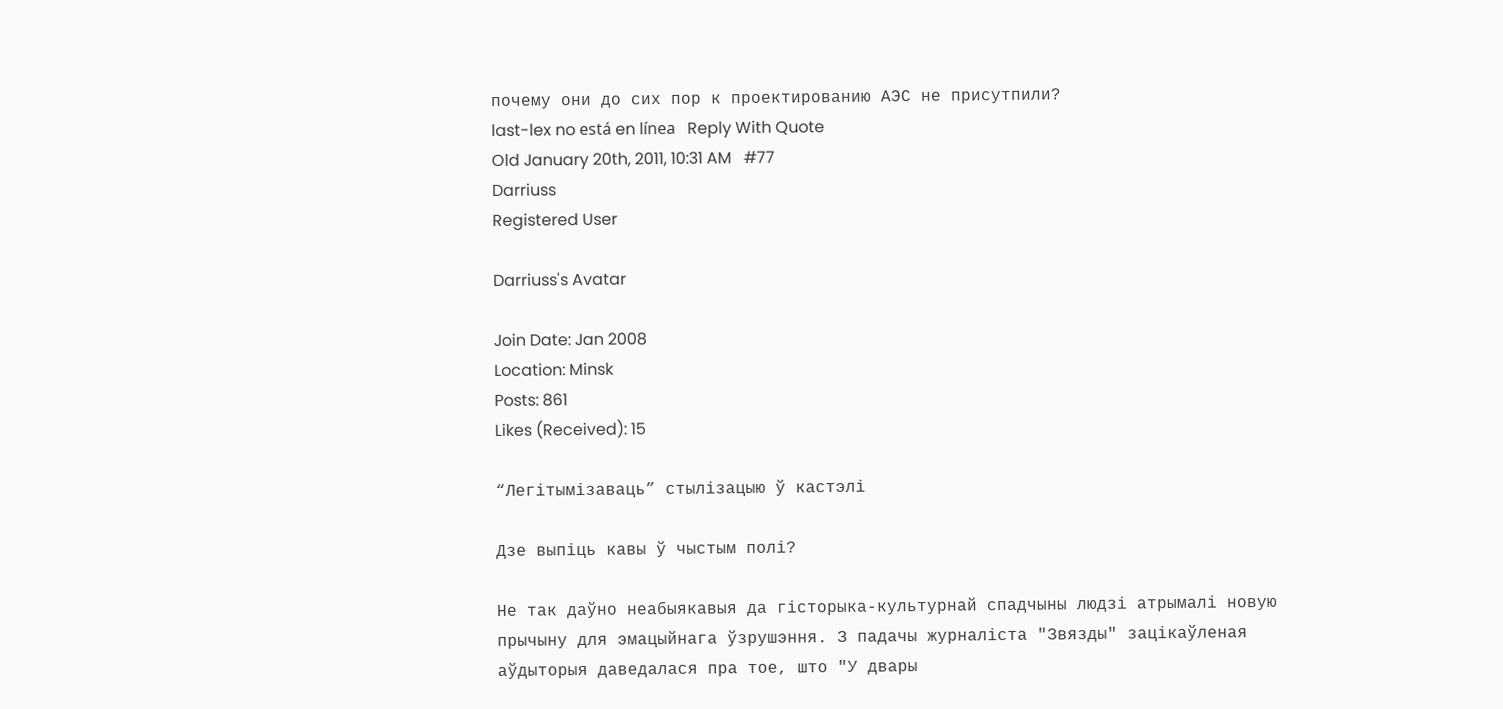почему они до сих пор к проектированию АЭС не присутпили?
last-lex no está en línea   Reply With Quote
Old January 20th, 2011, 10:31 AM   #77
Darriuss
Registered User

Darriuss's Avatar

Join Date: Jan 2008
Location: Minsk
Posts: 861
Likes (Received): 15

“Легітымізаваць” стылізацыю ў кастэлі

Дзе выпіць кавы ў чыстым полі?

Не так даўно неабыякавыя да гісторыка-культурнай спадчыны людзі атрымалі новую прычыну для эмацыйнага ўзрушэння. З падачы журналіста "Звязды" зацікаўленая аўдыторыя даведалася пра тое, што "У двары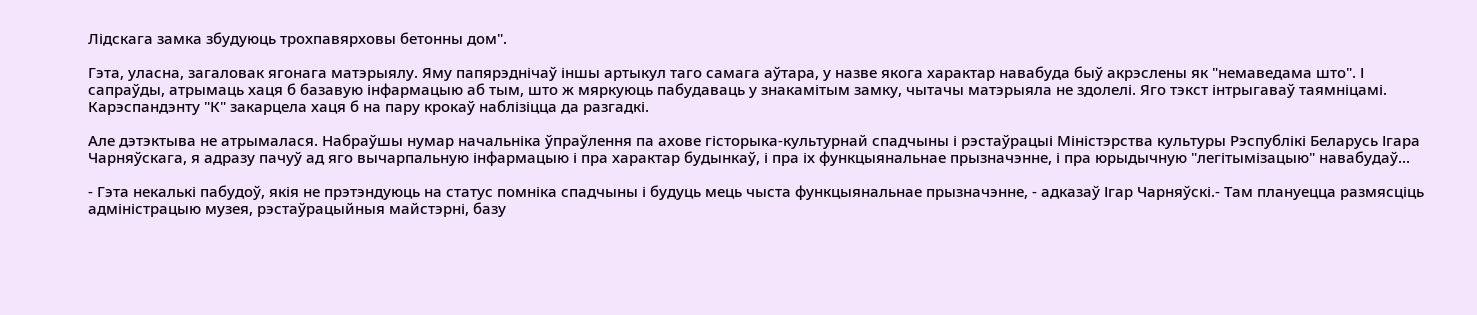Лідскага замка збудуюць трохпавярховы бетонны дом".

Гэта, уласна, загаловак ягонага матэрыялу. Яму папярэднічаў іншы артыкул таго самага аўтара, у назве якога характар навабуда быў акрэслены як "немаведама што". І сапраўды, атрымаць хаця б базавую інфармацыю аб тым, што ж мяркуюць пабудаваць у знакамітым замку, чытачы матэрыяла не здолелі. Яго тэкст інтрыгаваў таямніцамі. Карэспандэнту "К" закарцела хаця б на пару крокаў наблізіцца да разгадкі.

Але дэтэктыва не атрымалася. Набраўшы нумар начальніка ўпраўлення па ахове гісторыка-культурнай спадчыны і рэстаўрацыі Міністэрства культуры Рэспублікі Беларусь Ігара Чарняўскага, я адразу пачуў ад яго вычарпальную інфармацыю і пра характар будынкаў, і пра іх функцыянальнае прызначэнне, і пра юрыдычную "легітымізацыю" навабудаў...

- Гэта некалькі пабудоў, якія не прэтэндуюць на статус помніка спадчыны і будуць мець чыста функцыянальнае прызначэнне, - адказаў Ігар Чарняўскі.- Там плануецца размясціць адміністрацыю музея, рэстаўрацыйныя майстэрні, базу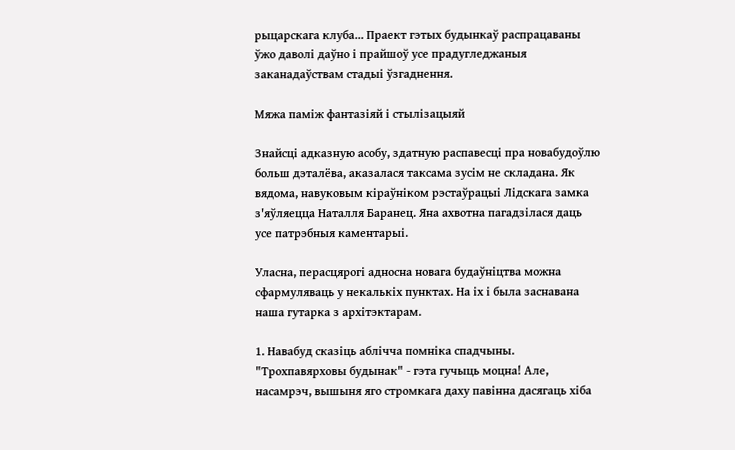рыцарскага клуба... Праект гэтых будынкаў распрацаваны ўжо даволі даўно і прайшоў усе прадугледжаныя заканадаўствам стадыі ўзгаднення.

Мяжа паміж фантазіяй і стылізацыяй

Знайсці адказную асобу, здатную распавесці пра новабудоўлю больш дэталёва, аказалася таксама зусім не складана. Як вядома, навуковым кіраўніком рэстаўрацыі Лідскага замка з'яўляецца Наталля Баранец. Яна ахвотна пагадзілася даць усе патрэбныя каментарыі.

Уласна, перасцярогі адносна новага будаўніцтва можна сфармуляваць у некалькіх пунктах. На іх і была заснавана наша гутарка з архітэктарам.

1. Навабуд сказіць аблічча помніка спадчыны. "Трохпавярховы будынак" - гэта гучыць моцна! Але, насамрэч, вышыня яго стромкага даху павінна дасягаць хіба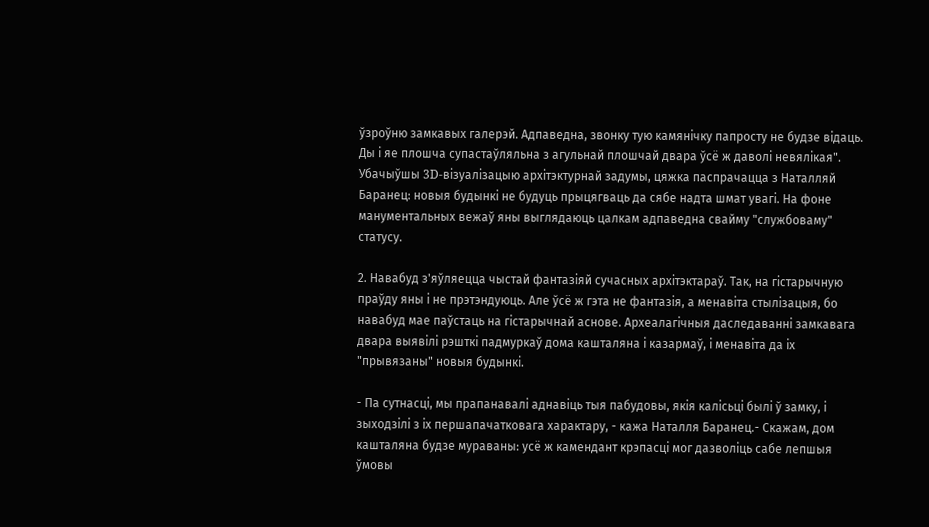ўзроўню замкавых галерэй. Адпаведна, звонку тую камянічку папросту не будзе відаць. Ды і яе плошча супастаўляльна з агульнай плошчай двара ўсё ж даволі невялікая". Убачыўшы 3D-візуалізацыю архітэктурнай задумы, цяжка паспрачацца з Наталляй Баранец: новыя будынкі не будуць прыцягваць да сябе надта шмат увагі. На фоне манументальных вежаў яны выглядаюць цалкам адпаведна свайму "службоваму" статусу.

2. Навабуд з'яўляецца чыстай фантазіяй сучасных архітэктараў. Так, на гістарычную праўду яны і не прэтэндуюць. Але ўсё ж гэта не фантазія, а менавіта стылізацыя, бо навабуд мае паўстаць на гістарычнай аснове. Археалагічныя даследаванні замкавага двара выявілі рэшткі падмуркаў дома кашталяна і казармаў, і менавіта да іх "прывязаны" новыя будынкі.

- Па сутнасці, мы прапанавалі аднавіць тыя пабудовы, якія калісьці былі ў замку, і зыходзілі з іх першапачатковага характару, - кажа Наталля Баранец.- Скажам, дом кашталяна будзе мураваны: усё ж камендант крэпасці мог дазволіць сабе лепшыя ўмовы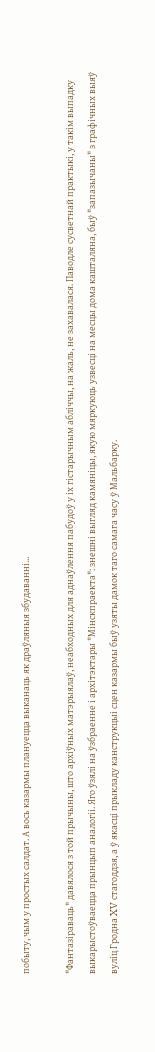побыту, чым у простых салдат. А вось казармы плануецца выканаць як драўляныя збудаванні...

"Фантазіраваць" давялося з той прычыны, што архіўных матэрыялаў, неабходных для аднаўлення пабудоў у іх гістарычным абліччы, на жаль, не захавалася. Паводле сусветнай практыкі, у такім выпадку выкарыстоўваецца прынцып аналогіі. Яго ўзялі на ўзбраенне і архітэктары "Мінскпраекта": знешні выгляд камяніцы, якую мяркуюць узвесці на месцы дома кашталяна, быў "запазычаны" з графічных выяў вуліц Гродна XV стагоддзя, а ў якасці прыкладу канструкцыі сцен казармы быў узяты дамок таго самага часу ў Мальбарку.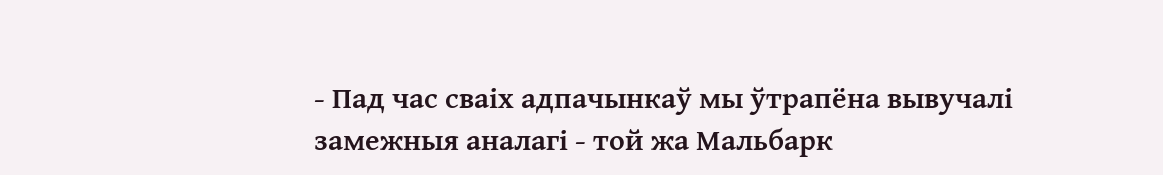- Пад час сваіх адпачынкаў мы ўтрапёна вывучалі замежныя аналагі - той жа Мальбарк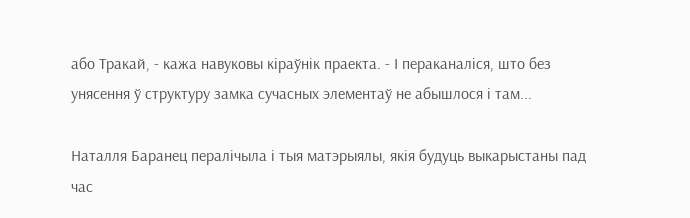або Тракай, - кажа навуковы кіраўнік праекта. - І пераканаліся, што без унясення ў структуру замка сучасных элементаў не абышлося і там...

Наталля Баранец пералічыла і тыя матэрыялы, якія будуць выкарыстаны пад час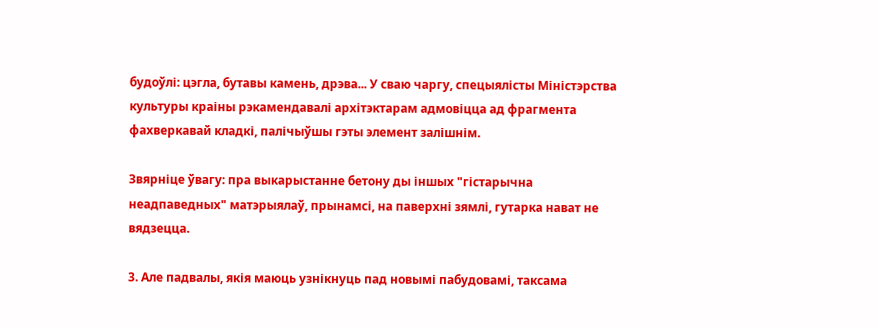будоўлі: цэгла, бутавы камень, дрэва... У сваю чаргу, спецыялісты Міністэрства культуры краіны рэкамендавалі архітэктарам адмовіцца ад фрагмента фахверкавай кладкі, палічыўшы гэты элемент залішнім.

Звярніце ўвагу: пра выкарыстанне бетону ды іншых "гістарычна неадпаведных" матэрыялаў, прынамсі, на паверхні зямлі, гутарка нават не вядзецца.

3. Але падвалы, якія маюць узнікнуць пад новымі пабудовамі, таксама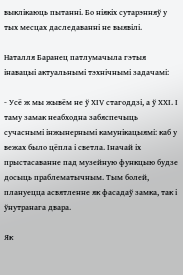выклікаюць пытанні. Бо ніякіх сутарэнняў у тых месцах даследаванні не выявілі.

Наталля Баранец патлумачыла гэтыя інавацыі актуальнымі тэхнічнымі задачамі:

- Усё ж мы жывём не ў ХIV стагоддзі, а ў ХХІ. І таму замак неабходна забяспечыць сучаснымі інжынернымі камунікацыямі: каб у вежах было цёпла і светла. Іначай іх прыстасаванне пад музейную функцыю будзе досыць праблематычным. Тым болей, плануецца асвятленне як фасадаў замка, так і ўнутранага двара.

Як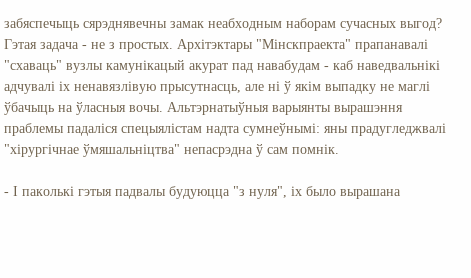забяспечыць сярэднявечны замак неабходным наборам сучасных выгод? Гэтая задача - не з простых. Архітэктары "Мінскпраекта" прапанавалі "схаваць" вузлы камунікацый акурат пад навабудам - каб наведвальнікі адчувалі іх ненавязлівую прысутнасць, але ні ў якім выпадку не маглі ўбачыць на ўласныя вочы. Альтэрнатыўныя варыянты вырашэння праблемы падаліся спецыялістам надта сумнеўнымі: яны прадугледжвалі "хірургічнае ўмяшальніцтва" непасрэдна ў сам помнік.

- І паколькі гэтыя падвалы будуюцца "з нуля", іх было вырашана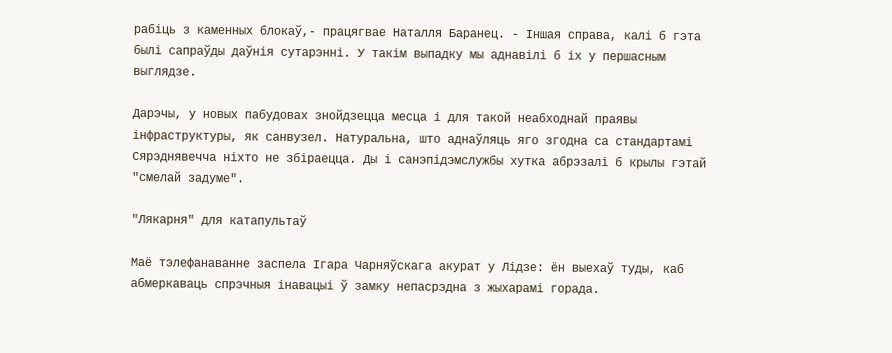рабіць з каменных блокаў,- працягвае Наталля Баранец. - Іншая справа, калі б гэта былі сапраўды даўнія сутарэнні. У такім выпадку мы аднавілі б іх у першасным выглядзе.

Дарэчы, у новых пабудовах знойдзецца месца і для такой неабходнай праявы інфраструктуры, як санвузел. Натуральна, што аднаўляць яго згодна са стандартамі Сярэднявечча ніхто не збіраецца. Ды і санэпідэмслужбы хутка абрэзалі б крылы гэтай "смелай задуме".

"Лякарня" для катапультаў

Маё тэлефанаванне заспела Ігара Чарняўскага акурат у Лідзе: ён выехаў туды, каб абмеркаваць спрэчныя інавацыі ў замку непасрэдна з жыхарамі горада.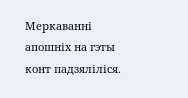Меркаванні апошніх на гэты конт падзяліліся.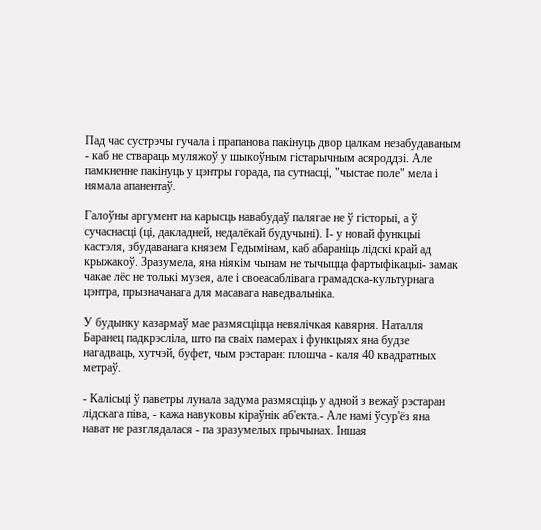Пад час сустрэчы гучала і прапанова пакінуць двор цалкам незабудаваным - каб не ствараць муляжоў у шыкоўным гістарычным асяроддзі. Але памкненне пакінуць у цэнтры горада, па сутнасці, "чыстае поле" мела і нямала апанентаў.

Галоўны аргумент на карысць навабудаў палягае не ў гісторыі, а ў сучаснасці (ці, дакладней, недалёкай будучыні). І- у новай функцыі кастэля, збудаванага князем Гедымінам, каб абараніць лідскі край ад крыжакоў. Зразумела, яна ніякім чынам не тычыцца фартыфікацыі- замак чакае лёс не толькі музея, але і своеасаблівага грамадска-культурнага цэнтра, прызначанага для масавага наведвальніка.

У будынку казармаў мае размясціцца невялічкая кавярня. Наталля Баранец падкрэсліла, што па сваіх памерах і функцыях яна будзе нагадваць, хутчэй, буфет, чым рэстаран: плошча - каля 40 квадратных метраў.

- Калісьці ў паветры лунала задума размясціць у адной з вежаў рэстаран лідскага піва, - кажа навуковы кіраўнік аб'екта.- Але намі ўсур'ёз яна нават не разглядалася - па зразумелых прычынах. Іншая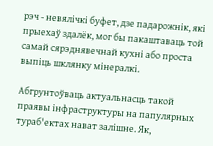рэч - невялічкі буфет, дзе падарожнік, які прыехаў здалёк, мог бы пакаштаваць той самай сярэднявечнай кухні або проста выпіць шклянку мінералкі.

Абгрунтоўваць актуальнасць такой праявы інфраструктуры на папулярных тураб'ектах нават залішне. Як,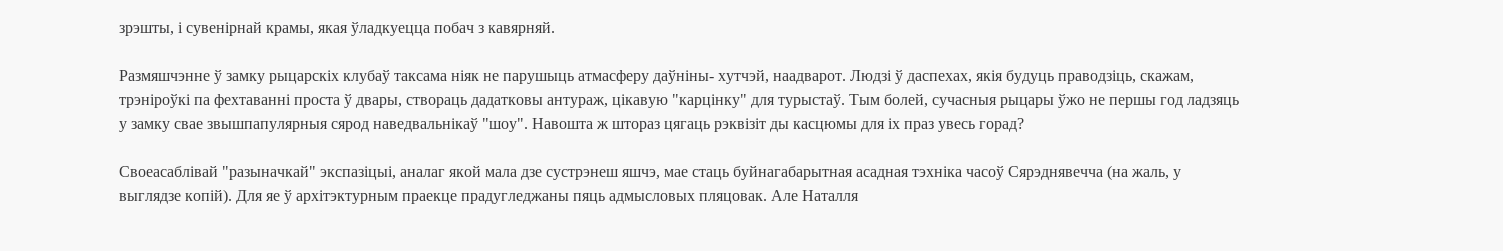зрэшты, і сувенірнай крамы, якая ўладкуецца побач з кавярняй.

Размяшчэнне ў замку рыцарскіх клубаў таксама ніяк не парушыць атмасферу даўніны- хутчэй, наадварот. Людзі ў даспехах, якія будуць праводзіць, скажам, трэніроўкі па фехтаванні проста ў двары, створаць дадатковы антураж, цікавую "карцінку" для турыстаў. Тым болей, сучасныя рыцары ўжо не першы год ладзяць у замку свае звышпапулярныя сярод наведвальнікаў "шоу". Навошта ж штораз цягаць рэквізіт ды касцюмы для іх праз увесь горад?

Своеасаблівай "разыначкай" экспазіцыі, аналаг якой мала дзе сустрэнеш яшчэ, мае стаць буйнагабарытная асадная тэхніка часоў Сярэднявечча (на жаль, у выглядзе копій). Для яе ў архітэктурным праекце прадугледжаны пяць адмысловых пляцовак. Але Наталля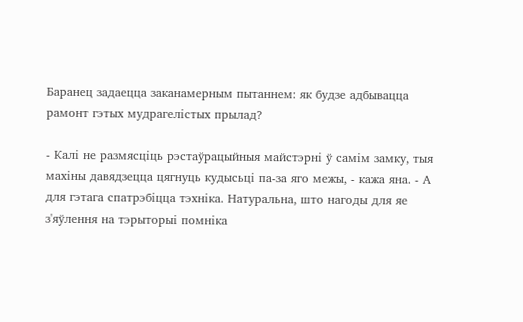Баранец задаецца заканамерным пытаннем: як будзе адбывацца рамонт гэтых мудрагелістых прылад?

- Калі не размясціць рэстаўрацыйныя майстэрні ў самім замку, тыя махіны давядзецца цягнуць кудысьці па-за яго межы, - кажа яна. - А для гэтага спатрэбіцца тэхніка. Натуральна, што нагоды для яе з'яўлення на тэрыторыі помніка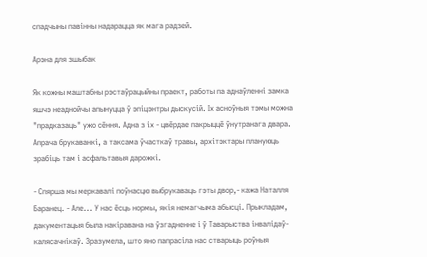спадчыны павінны надарацца як мага радзей.

Арэна для зшыбак

Як кожны маштабны рэстаўрацыйны праект, работы па аднаўленні замка яшчэ неаднойчы апынуцца ў эпіцэнтры дыскусій. Іх асноўныя тэмы можна "прадказаць" ужо сёння. Адна з іх - цвёрдае пакрыццё ўнутранага двара. Апрача брукаванкі, а таксама ўчасткаў травы, архітэктары плануюць зрабіць там і асфальтавыя дарожкі.

- Спярша мы меркавалі поўнасцю выбрукаваць гэты двор,- кажа Наталля Баранец. - Але... У нас ёсць нормы, якія немагчыма абысці. Прыкладам, дакументацыя была накіравана на ўзгадненне і ў Таварыства інвалідаў-калясачнікаў. Зразумела, што яно папрасіла нас стварыць роўныя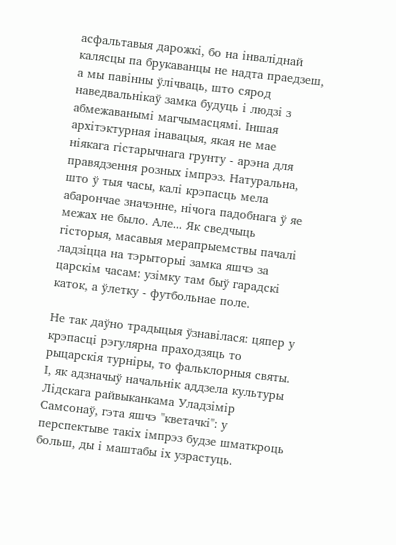асфальтавыя дарожкі, бо на інваліднай калясцы па брукаванцы не надта праедзеш, а мы павінны ўлічваць, што сярод наведвальнікаў замка будуць і людзі з абмежаванымі магчымасцямі. Іншая архітэктурная інавацыя, якая не мае ніякага гістарычнага грунту - арэна для правядзення розных імпрэз. Натуральна, што ў тыя часы, калі крэпасць мела абарончае значэнне, нічога падобнага ў яе межах не было. Але... Як сведчыць гісторыя, масавыя мерапрыемствы пачалі ладзіцца на тэрыторыі замка яшчэ за царскім часам: узімку там быў гарадскі каток, а ўлетку - футбольнае поле.

Не так даўно традыцыя ўзнавілася: цяпер у крэпасці рэгулярна праходзяць то рыцарскія турніры, то фальклорныя святы. І, як адзначыў начальнік аддзела культуры Лідскага райвыканкама Уладзімір Самсонаў, гэта яшчэ "кветачкі": у перспектыве такіх імпрэз будзе шматкроць больш, ды і маштабы іх узрастуць.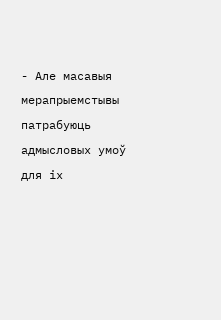- Але масавыя мерапрыемстывы патрабуюць адмысловых умоў для іх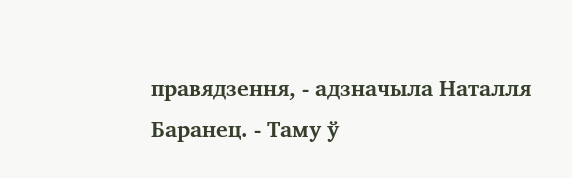правядзення, - адзначыла Наталля Баранец. - Таму ў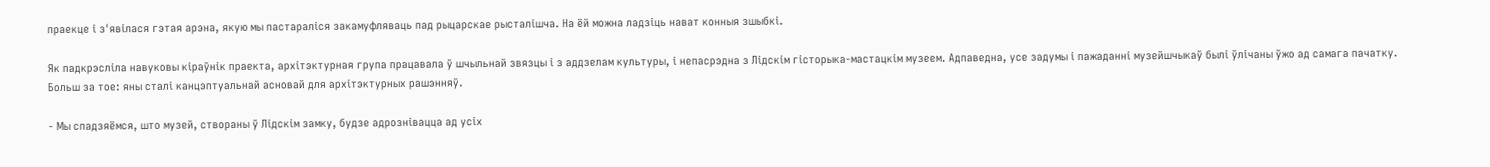праекце і з'явілася гэтая арэна, якую мы пастараліся закамуфляваць пад рыцарскае рысталішча. На ёй можна ладзіць нават конныя зшыбкі.

Як падкрэсліла навуковы кіраўнік праекта, архітэктурная група працавала ў шчыльнай звязцы і з аддзелам культуры, і непасрэдна з Лідскім гісторыка-мастацкім музеем. Адпаведна, усе задумы і пажаданні музейшчыкаў былі ўлічаны ўжо ад самага пачатку. Больш за тое: яны сталі канцэптуальнай асновай для архітэктурных рашэнняў.

- Мы спадзяёмся, што музей, створаны ў Лідскім замку, будзе адрознівацца ад усіх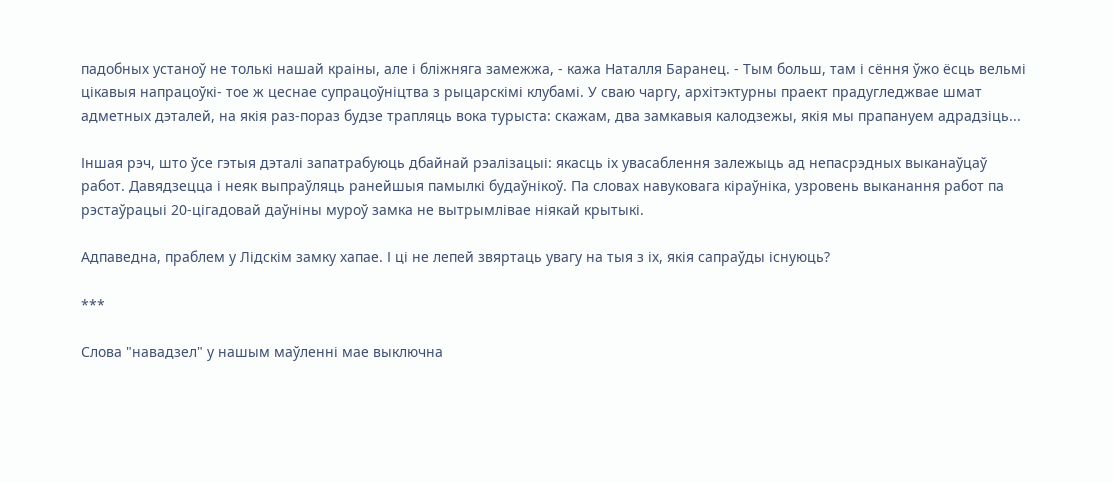падобных устаноў не толькі нашай краіны, але і бліжняга замежжа, - кажа Наталля Баранец. - Тым больш, там і сёння ўжо ёсць вельмі цікавыя напрацоўкі- тое ж цеснае супрацоўніцтва з рыцарскімі клубамі. У сваю чаргу, архітэктурны праект прадугледжвае шмат адметных дэталей, на якія раз-пораз будзе трапляць вока турыста: скажам, два замкавыя калодзежы, якія мы прапануем адрадзіць...

Іншая рэч, што ўсе гэтыя дэталі запатрабуюць дбайнай рэалізацыі: якасць іх увасаблення залежыць ад непасрэдных выканаўцаў работ. Давядзецца і неяк выпраўляць ранейшыя памылкі будаўнікоў. Па словах навуковага кіраўніка, узровень выканання работ па рэстаўрацыі 20-цігадовай даўніны муроў замка не вытрымлівае ніякай крытыкі.

Адпаведна, праблем у Лідскім замку хапае. І ці не лепей звяртаць увагу на тыя з іх, якія сапраўды існуюць?

***

Слова "навадзел" у нашым маўленні мае выключна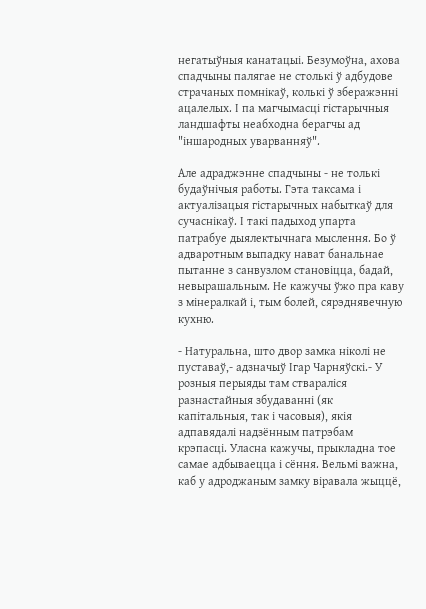негатыўныя канатацыі. Безумоўна, ахова спадчыны палягае не столькі ў адбудове страчаных помнікаў, колькі ў зберажэнні ацалелых. І па магчымасці гістарычныя ландшафты неабходна берагчы ад "іншародных уварванняў".

Але адраджэнне спадчыны - не толькі будаўнічыя работы. Гэта таксама і актуалізацыя гістарычных набыткаў для сучаснікаў. І такі падыход упарта патрабуе дыялектычнага мыслення. Бо ў адваротным выпадку нават банальнае пытанне з санвузлом становіцца, бадай, невырашальным. Не кажучы ўжо пра каву з мінералкай і, тым болей, сярэднявечную кухню.

- Натуральна, што двор замка ніколі не пуставаў,- адзначыў Ігар Чарняўскі.- У розныя перыяды там ствараліся разнастайныя збудаванні (як капітальныя, так і часовыя), якія адпавядалі надзённым патрэбам крэпасці. Уласна кажучы, прыкладна тое самае адбываецца і сёння. Вельмі важна, каб у адроджаным замку віравала жыццё,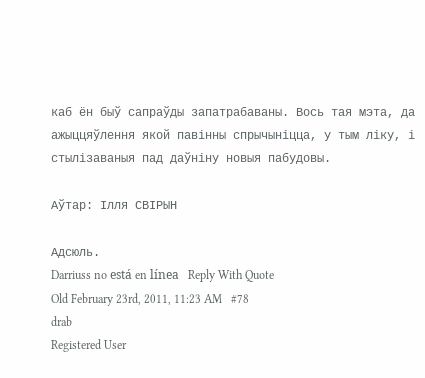каб ён быў сапраўды запатрабаваны. Вось тая мэта, да ажыццяўлення якой павінны спрычыніцца, у тым ліку, і стылізаваныя пад даўніну новыя пабудовы.

Аўтар: Ілля СВІРЫН

Адсюль.
Darriuss no está en línea   Reply With Quote
Old February 23rd, 2011, 11:23 AM   #78
drab
Registered User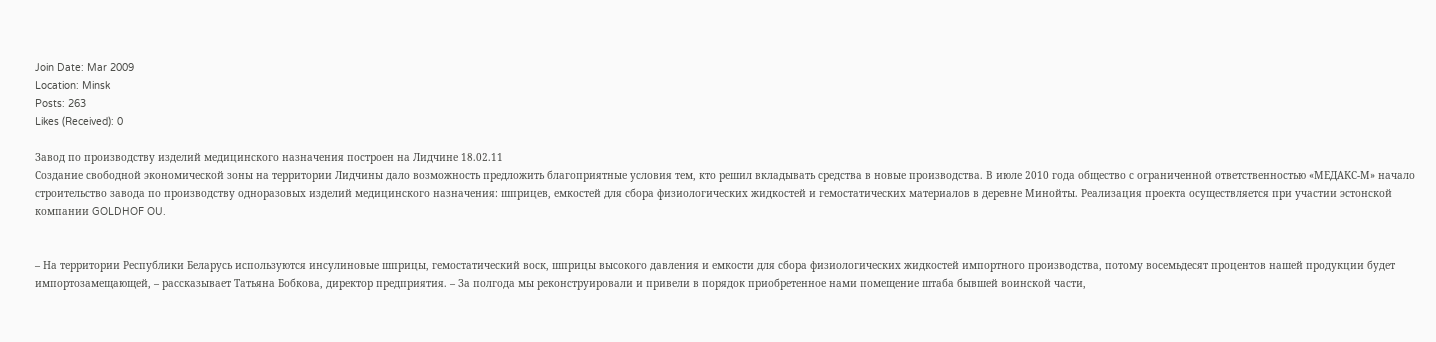Join Date: Mar 2009
Location: Minsk
Posts: 263
Likes (Received): 0

Завод по производству изделий медицинского назначения построен на Лидчине 18.02.11
Создание свободной экономической зоны на территории Лидчины дало возможность предложить благоприятные условия тем, кто решил вкладывать средства в новые производства. В июле 2010 года общество с ограниченной ответственностью «МЕДАКС-М» начало строительство завода по производству одноразовых изделий медицинского назначения: шприцев, емкостей для сбора физиологических жидкостей и гемостатических материалов в деревне Минойты. Реализация проекта осуществляется при участии эстонской компании GOLDHOF OU.


– На территории Республики Беларусь используются инсулиновые шприцы, гемостатический воск, шприцы высокого давления и емкости для сбора физиологических жидкостей импортного производства, потому восемьдесят процентов нашей продукции будет импортозамещающей, – рассказывает Татьяна Бобкова, директор предприятия. – За полгода мы реконструировали и привели в порядок приобретенное нами помещение штаба бывшей воинской части,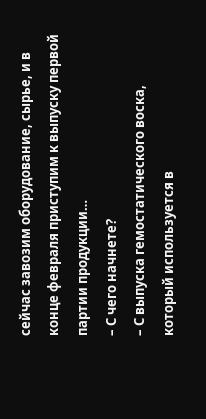сейчас завозим оборудование, сырье, и в конце февраля приступим к выпуску первой партии продукции…
– С чего начнете?
– С выпуска гемостатического воска, который используется в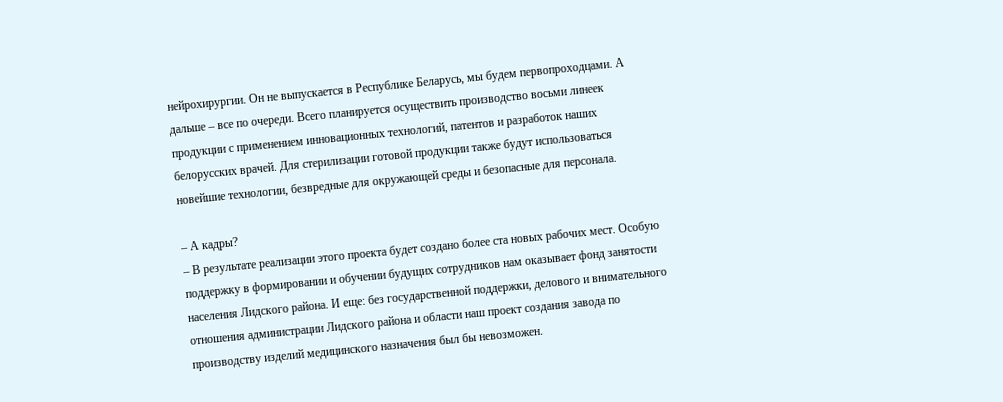нейрохирургии. Он не выпускается в Республике Беларусь, мы будем первопроходцами. А дальше – все по очереди. Всего планируется осуществить производство восьми линеек продукции с применением инновационных технологий, патентов и разработок наших белорусских врачей. Для стерилизации готовой продукции также будут использоваться новейшие технологии, безвредные для окружающей среды и безопасные для персонала.

– А кадры?
– В результате реализации этого проекта будет создано более ста новых рабочих мест. Особую поддержку в формировании и обучении будущих сотрудников нам оказывает фонд занятости населения Лидского района. И еще: без государственной поддержки, делового и внимательного отношения администрации Лидского района и области наш проект создания завода по производству изделий медицинского назначения был бы невозможен.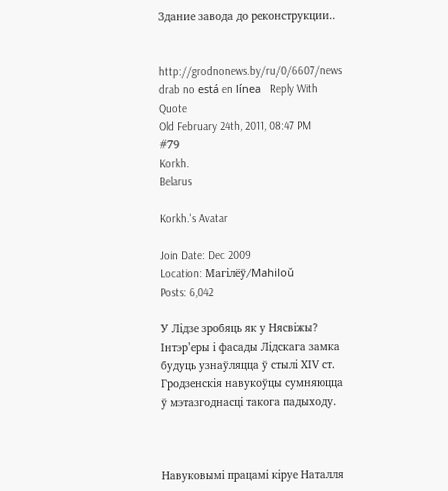Здание завода до реконструкции..


http://grodnonews.by/ru/0/6607/news
drab no está en línea   Reply With Quote
Old February 24th, 2011, 08:47 PM   #79
Korkh.
Belarus

Korkh.'s Avatar

Join Date: Dec 2009
Location: Магілёў/Mahiloŭ
Posts: 6,042

У Лідзе зробяць як у Нясвіжы?
Інтэр’еры і фасады Лідскага замка будуць узнаўляцца ў стылі ХІV ст. Гродзенскія навукоўцы сумняюцца ў мэтазгоднасці такога падыходу.



Навуковымі працамі кіруе Наталля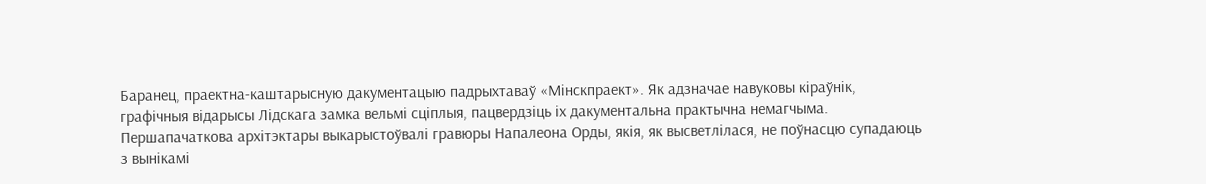Баранец, праектна-каштарысную дакументацыю падрыхтаваў «Мінскпраект». Як адзначае навуковы кіраўнік, графічныя відарысы Лідскага замка вельмі сціплыя, пацвердзіць іх дакументальна практычна немагчыма. Першапачаткова архітэктары выкарыстоўвалі гравюры Напалеона Орды, якія, як высветлілася, не поўнасцю супадаюць з вынікамі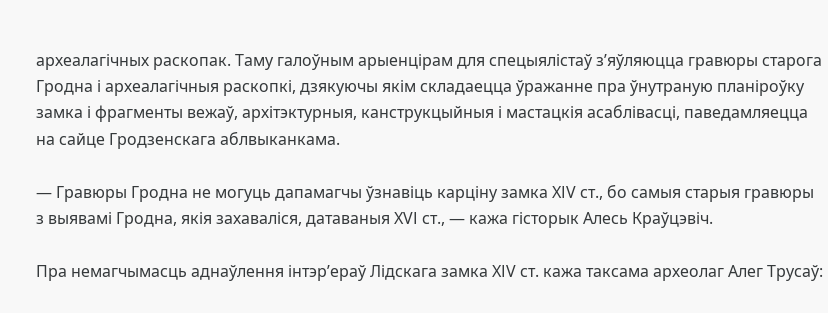археалагічных раскопак. Таму галоўным арыенцірам для спецыялістаў з’яўляюцца гравюры старога Гродна і археалагічныя раскопкі, дзякуючы якім складаецца ўражанне пра ўнутраную планіроўку замка і фрагменты вежаў, архітэктурныя, канструкцыйныя і мастацкія асаблівасці, паведамляецца на сайце Гродзенскага аблвыканкама.

— Гравюры Гродна не могуць дапамагчы ўзнавіць карціну замка ХІV ст., бо самыя старыя гравюры з выявамі Гродна, якія захаваліся, датаваныя ХVІ ст., — кажа гісторык Алесь Краўцэвіч.

Пра немагчымасць аднаўлення інтэр’ераў Лідскага замка ХІV ст. кажа таксама археолаг Алег Трусаў: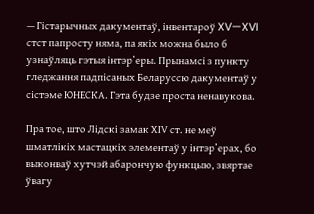— Гістарычных дакументаў, інвентароў XV—XVI стст папросту няма, па якіх можна было б узнаўляць гэтыя інтэр’еры. Прынамсі з пункту гледжання падпісаных Беларуссю дакументаў у сістэме ЮНЕСКА. Гэта будзе проста ненавукова.

Пра тое, што Лідскі замак ХІV ст. не меў шматлікіх мастацкіх элементаў у інтэр’ерах, бо выконваў хутчэй абарончую функцыю, звяртае ўвагу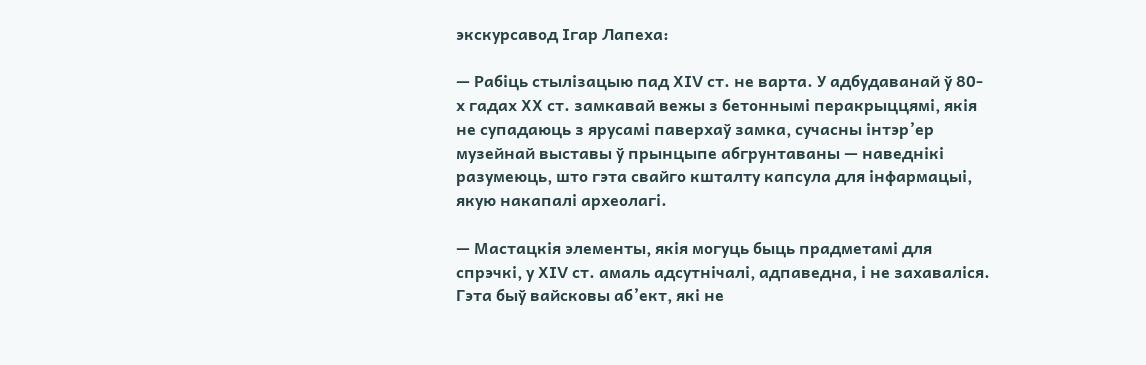экскурсавод Ігар Лапеха:

— Рабіць стылізацыю пад ХІV ст. не варта. У адбудаванай ў 80-х гадах ХХ ст. замкавай вежы з бетоннымі перакрыццямі, якія не супадаюць з ярусамі паверхаў замка, сучасны інтэр’ер музейнай выставы ў прынцыпе абгрунтаваны — наведнікі разумеюць, што гэта свайго кшталту капсула для інфармацыі, якую накапалі археолагі.

— Мастацкія элементы, якія могуць быць прадметамі для спрэчкі, у ХІV ст. амаль адсутнічалі, адпаведна, і не захаваліся. Гэта быў вайсковы аб’ект, які не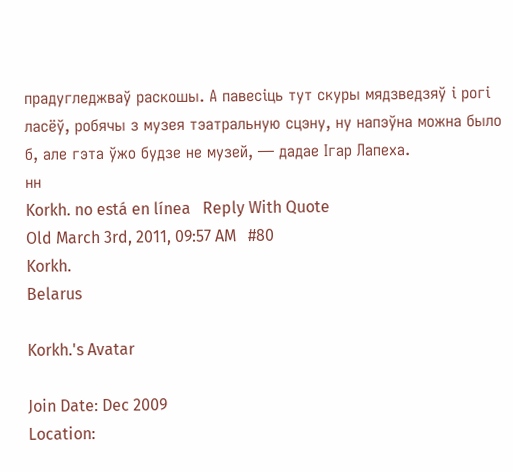прадугледжваў раскошы. А павесіць тут скуры мядзведзяў і рогі ласёў, робячы з музея тэатральную сцэну, ну напэўна можна было б, але гэта ўжо будзе не музей, — дадае Ігар Лапеха.
нн
Korkh. no está en línea   Reply With Quote
Old March 3rd, 2011, 09:57 AM   #80
Korkh.
Belarus

Korkh.'s Avatar

Join Date: Dec 2009
Location: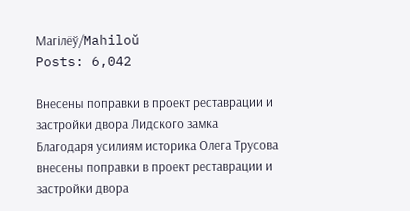Магілёў/Mahiloŭ
Posts: 6,042

Внесены поправки в проект реставрации и застройки двора Лидского замка
Благодаря усилиям историка Олега Трусова внесены поправки в проект реставрации и застройки двора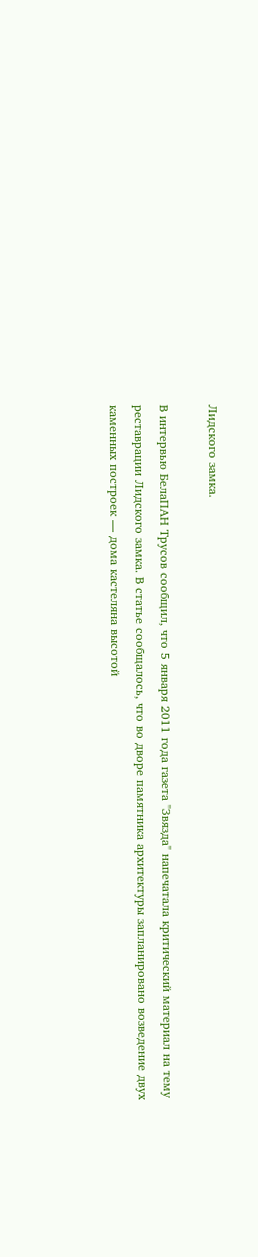Лидского замка.

В интервью БелаПАН Трусов сообщил, что 5 января 2011 года газета "Звязда" напечатала критический материал на тему реставрации Лидского замка. В статье сообщалось, что во дворе памятника архитектуры запланировано возведение двух каменных построек — дома кастеляна высотой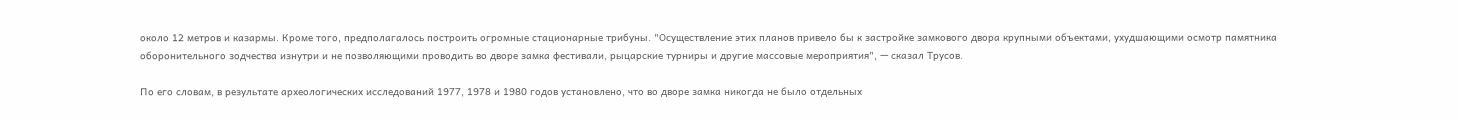около 12 метров и казармы. Кроме того, предполагалось построить огромные стационарные трибуны. "Осуществление этих планов привело бы к застройке замкового двора крупными объектами, ухудшающими осмотр памятника оборонительного зодчества изнутри и не позволяющими проводить во дворе замка фестивали, рыцарские турниры и другие массовые мероприятия", — сказал Трусов.

По его словам, в результате археологических исследований 1977, 1978 и 1980 годов установлено, что во дворе замка никогда не было отдельных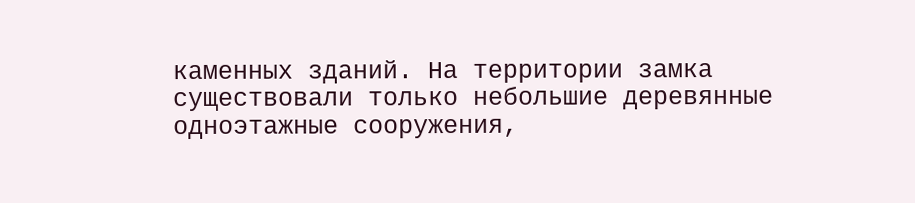каменных зданий. На территории замка существовали только небольшие деревянные одноэтажные сооружения,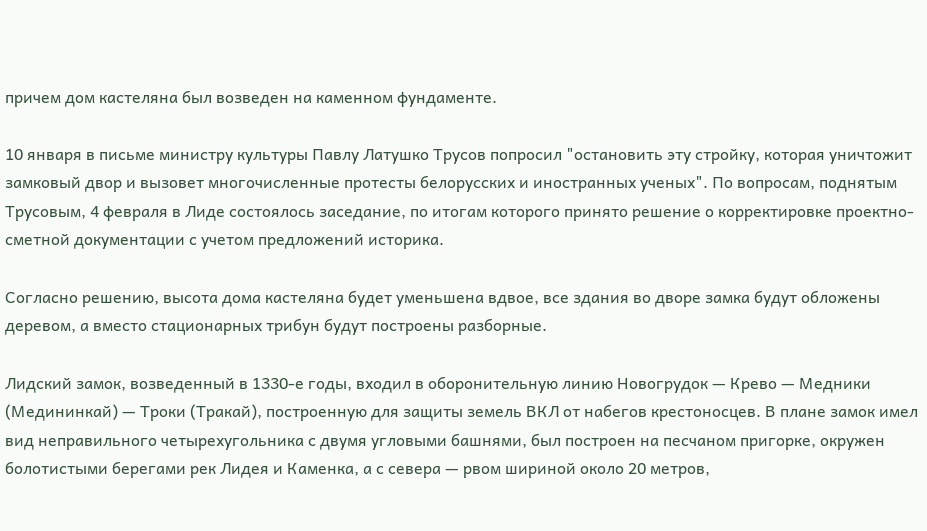причем дом кастеляна был возведен на каменном фундаменте.

10 января в письме министру культуры Павлу Латушко Трусов попросил "остановить эту стройку, которая уничтожит замковый двор и вызовет многочисленные протесты белорусских и иностранных ученых". По вопросам, поднятым Трусовым, 4 февраля в Лиде состоялось заседание, по итогам которого принято решение о корректировке проектно-сметной документации с учетом предложений историка.

Согласно решению, высота дома кастеляна будет уменьшена вдвое, все здания во дворе замка будут обложены деревом, а вместо стационарных трибун будут построены разборные.

Лидский замок, возведенный в 1330-е годы, входил в оборонительную линию Новогрудок — Крево — Медники (Медининкай) — Троки (Тракай), построенную для защиты земель ВКЛ от набегов крестоносцев. В плане замок имел вид неправильного четырехугольника с двумя угловыми башнями, был построен на песчаном пригорке, окружен болотистыми берегами рек Лидея и Каменка, а с севера — рвом шириной около 20 метров,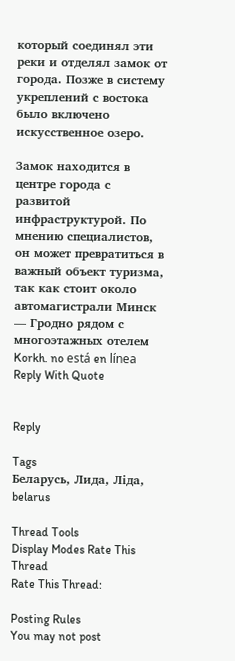который соединял эти реки и отделял замок от города. Позже в систему укреплений с востока было включено искусственное озеро.

Замок находится в центре города с развитой инфраструктурой. По мнению специалистов, он может превратиться в важный объект туризма, так как стоит около автомагистрали Минск — Гродно рядом с многоэтажных отелем
Korkh. no está en línea   Reply With Quote


Reply

Tags
Беларусь, Лида, Ліда, belarus

Thread Tools
Display Modes Rate This Thread
Rate This Thread:

Posting Rules
You may not post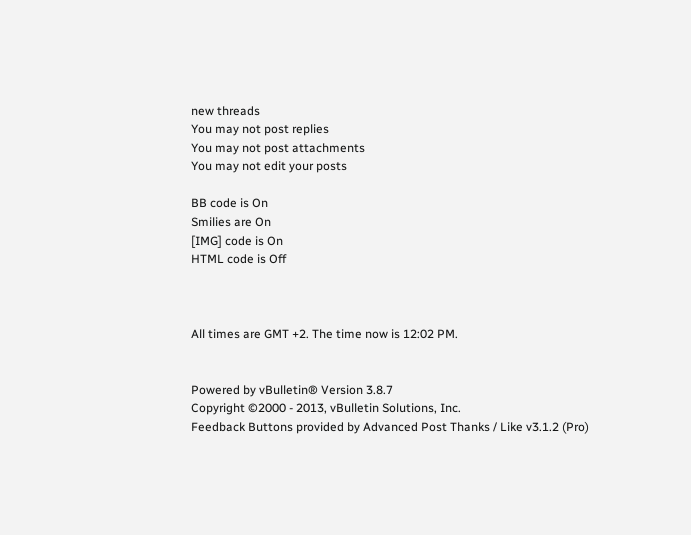new threads
You may not post replies
You may not post attachments
You may not edit your posts

BB code is On
Smilies are On
[IMG] code is On
HTML code is Off



All times are GMT +2. The time now is 12:02 PM.


Powered by vBulletin® Version 3.8.7
Copyright ©2000 - 2013, vBulletin Solutions, Inc.
Feedback Buttons provided by Advanced Post Thanks / Like v3.1.2 (Pro)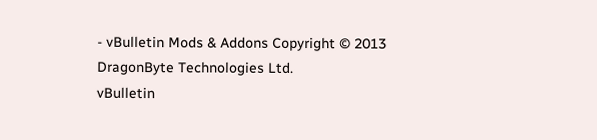- vBulletin Mods & Addons Copyright © 2013 DragonByte Technologies Ltd.
vBulletin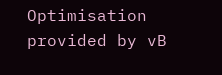Optimisation provided by vB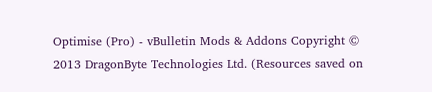Optimise (Pro) - vBulletin Mods & Addons Copyright © 2013 DragonByte Technologies Ltd. (Resources saved on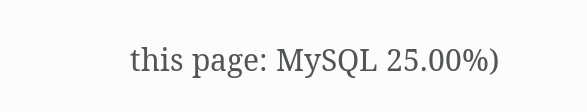this page: MySQL 25.00%)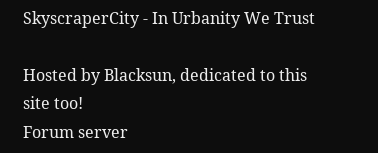SkyscraperCity - In Urbanity We Trust

Hosted by Blacksun, dedicated to this site too!
Forum server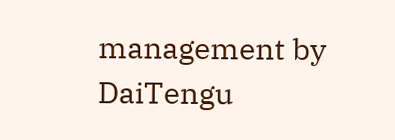management by DaiTengu